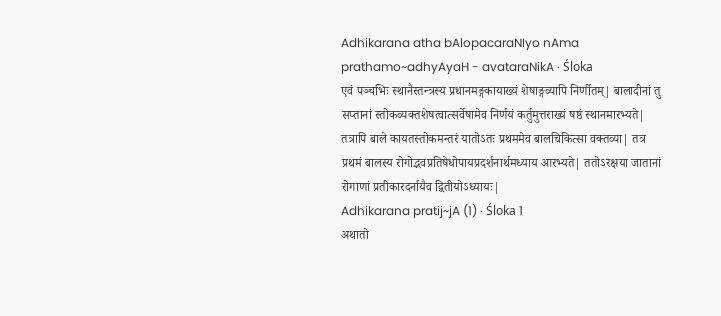Adhikarana atha bAlopacaraNIyo nAma prathamo~adhyAyaH - avataraNikA · Śloka
एवं पञ्चभिः स्थानैस्तन्त्रस्य प्रधानमङ्गकायाख्यं शेषाङ्गव्यापि निर्णीतम्| बालादीनां तु सप्तानां स्तोकव्यक्तशेषत्वात्सर्वेषामेव निर्णयं कर्तुमुत्तराख्यं षष्ठं स्थानमारभ्यते| तत्रापि बाले कायतस्तोकमन्तरं यातोऽतः प्रथममेव बालचिकित्सा वक्तव्या| तत्र प्रथमं बालस्य रोगोद्भवप्रतिषेधोपायप्रदर्शनार्थमध्याय आरभ्यते| ततोऽरक्षया जातानां रोगाणां प्रतीकारदर्नायैव द्वितीयोऽध्यायः|
Adhikarana pratij~jA (1) · Śloka 1
अथातो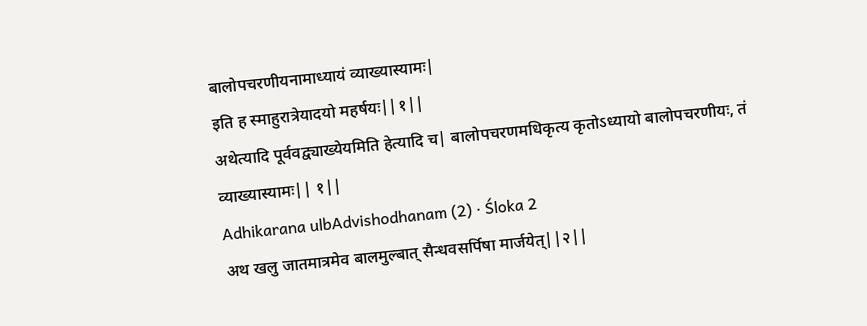बालोपचरणीयनामाध्यायं व्याख्यास्यामः|
इति ह स्माहुरात्रेयादयो महर्षयः||१||
अथेत्यादि पूर्ववद्व्याख्येयमिति हेत्यादि च| बालोपचरणमधिकृत्य कृतोऽध्यायो बालोपचरणीयः, तं व्याख्यास्यामः|| १||
Adhikarana ulbAdvishodhanam (2) · Śloka 2
अथ खलु जातमात्रमेव बालमुल्बात् सैन्धवसर्पिषा मार्जयेत्||२||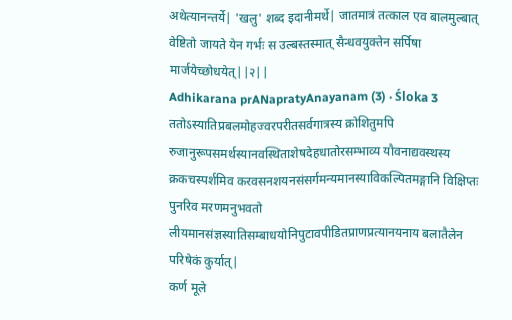अथेत्यानन्तर्ये| 'खलु' शब्द इदानीमर्थे| जातमात्रं तत्काल एव बालमुल्बात् वेष्टितो जायते येन गर्भः स उल्बस्तस्मात् सैन्धवयुक्तेन सर्पिषा मार्जयेच्छोधयेत्||२||
Adhikarana prANapratyAnayanam (3) · Śloka 3
ततोऽस्यातिप्रबलमोहज्वरपरीतसर्वगात्रस्य क्रोशितुमपि रुजानुरूपसमर्थस्यानवस्थिताशेषदेहधातोरसम्भाव्य यौवनाद्यवस्थस्य क्रकचस्पर्शमिव करवसनशयनसंसर्गमन्यमानस्याविकल्पितमङ्गानि विक्षिप्तः पुनरिव मरणमनुभवतो लीयमानसंज्ञस्यातिसम्बाधयोनिपुटावपीडितप्राणप्रत्यानयनाय बलातैलेन परिषेकं कुर्यात्|
कर्ण मूले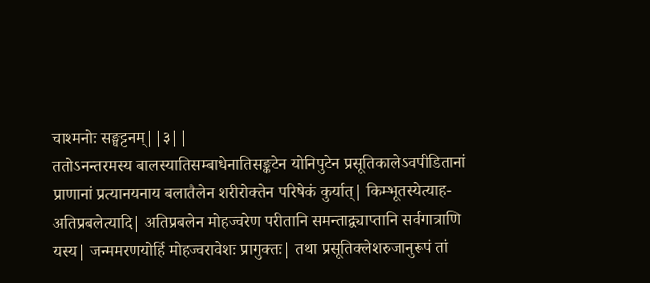चाश्मनोः सङ्घट्टनम्||३||
ततोऽनन्तरमस्य बालस्यातिसम्बाधेनातिसङ्कटेन योनिपुटेन प्रसूतिकालेऽवपीडितानां प्राणानां प्रत्यानयनाय बलातैलेन शरीरोक्तेन परिषेकं कुर्यात्| किम्भूतस्येत्याह-अतिप्रबलेत्यादि| अतिप्रबलेन मोहज्वरेण परीतानि समन्ताद्व्याप्तानि सर्वगात्राणि यस्य| जन्ममरणयोर्हि मोहज्वरावेशः प्रागुक्तः| तथा प्रसूतिक्लेशरुजानुरूपं तां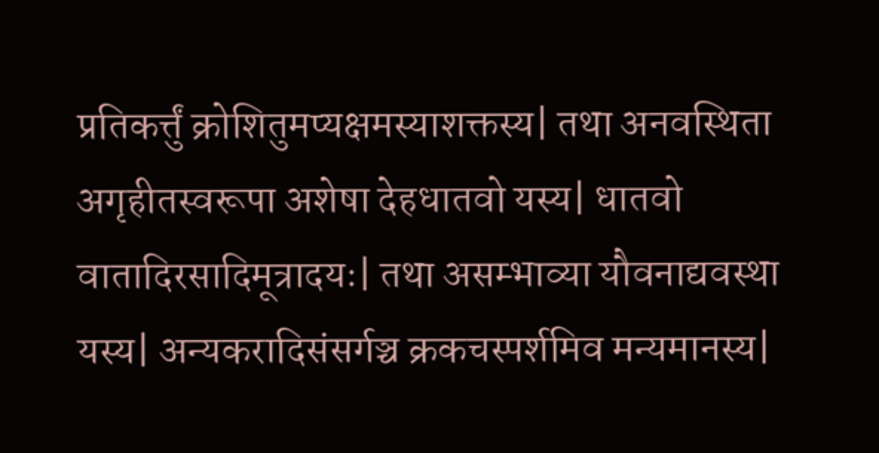प्रतिकर्त्तुं क्रोशितुमप्यक्षमस्याशक्तस्य| तथा अनवस्थिता अगृहीतस्वरूपा अशेषा देहधातवो यस्य| धातवो वातादिरसादिमूत्रादयः| तथा असम्भाव्या यौवनाद्यवस्था यस्य| अन्यकरादिसंसर्गञ्च क्रकचस्पर्शमिव मन्यमानस्य|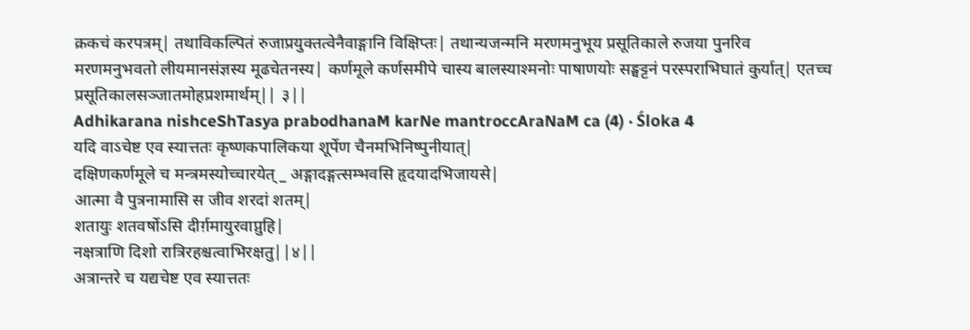क्रकचं करपत्रम्| तथाविकल्पितं रुजाप्रयुक्तत्वेनैवाङ्गानि विक्षिप्तः| तथान्यजन्मनि मरणमनुभूय प्रसूतिकाले रुजया पुनरिव मरणमनुभवतो लीयमानसंज्ञस्य मूढचेतनस्य| कर्णमूले कर्णसमीपे चास्य बालस्याश्मनोः पाषाणयोः सङ्घट्टनं परस्पराभिघातं कुर्यात्| एतच्च प्रसूतिकालसञ्जातमोहप्रशमार्थम्|| ३||
Adhikarana nishceShTasya prabodhanaM karNe mantroccAraNaM ca (4) · Śloka 4
यदि वाऽचेष्ट एव स्यात्ततः कृष्णकपालिकया शूर्पेण चैनमभिनिष्पुनीयात्|
दक्षिणकर्णमूले च मन्त्रमस्योच्चारयेत् _ अङ्गादङ्गत्सम्भवसि हृदयादभिजायसे|
आत्मा वै पुत्रनामासि स जीव शरदां शतम्|
शतायुः शतवर्षोऽसि दीर्ग़मायुरवाप्नुहि|
नक्षत्राणि दिशो रात्रिरहश्चत्वाभिरक्षतु||४||
अत्रान्तरे च यद्यचेष्ट एव स्यात्ततः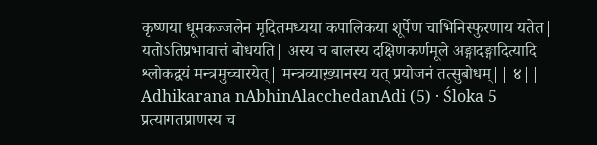कृष्णया धूमकज्जलेन मृदितमध्यया कपालिकया शूर्पेण चाभिनिस्फुरणाय यतेत| यतोऽतिप्रभावात्तं बोधयति| अस्य च बालस्य दक्षिणकर्णमूले अङ्गादङ्गादित्यादि श्लोकद्वयं मन्त्रमुच्चारयेत्| मन्त्रव्याख़्यानस्य यत् प्रयोजनं तत्सुबोधम्|| ४||
Adhikarana nAbhinAlacchedanAdi (5) · Śloka 5
प्रत्यागतप्राणस्य च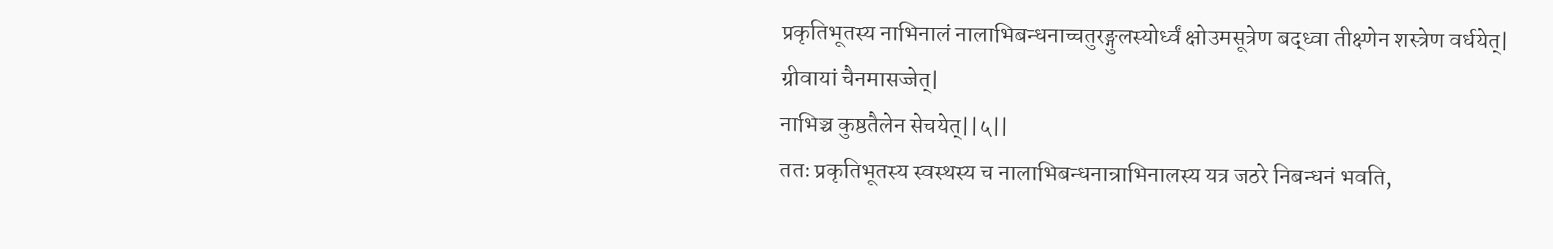प्रकृतिभूतस्य नाभिनालं नालाभिबन्धनाच्चतुरङ्गुलस्योर्ध्वं क्षोउमसूत्रेण बद्ध्वा तीक्ष्णेन शस्त्रेण वर्धयेत्|
ग्रीवायां चैनमासज्जेत्|
नाभिञ्च कुष्ठतैलेन सेचयेत्||५||
ततः प्रकृतिभूतस्य स्वस्थस्य च नालाभिबन्धनान्राभिनालस्य यत्र जठरे निबन्धनं भवति,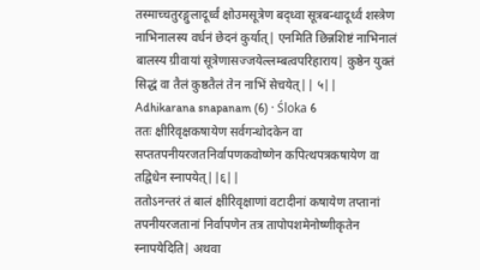तस्माच्चतुरङ्गुलादूर्ध्वं क्षोउमसूत्रेण बद्ध्वा सूत्रबन्धादूर्ध्वं शस्त्रेण नाभिनालस्य वर्धनं छेदनं कुर्यात्| एनमिति छिन्नशिष्टं नाभिनालं बालस्य ग्रीवायां सूत्रेणासज्जयेल्लम्बत्वपरिहाराय| कुष्ठेन युक्तं सिद्धं वा तैलं कुष्ठतैलं तेन नाभिं सेचयेत्|| ५||
Adhikarana snapanam (6) · Śloka 6
ततः क्षीरिवृक्षकषायेण सर्वगन्धोदकेन वा सप्ततपनीयरजतनिर्वापणकवोष्णेन कपित्थपत्रकषायेण वा तद्विधेन स्नापयेत्||६||
ततोऽनन्तरं तं बालं क्षीरिवृक्षाणां वटादीनां कषायेण तप्तानां तपनीयरजतानां निर्वापणेन तत्र तापोपशमेनोष्णीकृतेन स्नापयेदिति| अथवा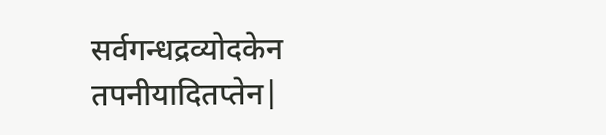सर्वगन्धद्रव्योदकेन तपनीयादितप्तेन|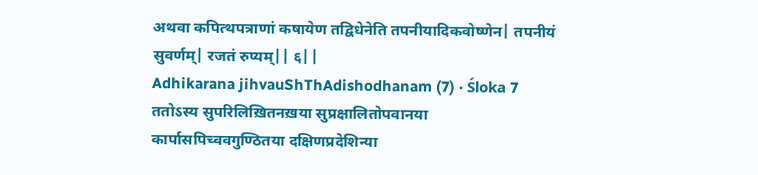अथवा कपित्थपत्राणां कषायेण तद्विधेनेति तपनीयादिकवोष्णेन| तपनीयं सुवर्णम्| रजतं रुप्यम्|| ६||
Adhikarana jihvauShThAdishodhanam (7) · Śloka 7
ततोऽस्य सुपरिलिख़ितनख़या सुप्रक्षालितोपवानया कार्पासपिच्ववगुण्ठितया दक्षिणप्रदेशिन्या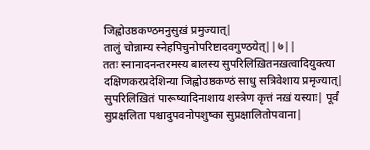जिह्वोउष्ठकण्ठमनुसुख़ं प्रमुज्यात्|
तालुं चोन्नाम्य स्नेहपिचुनोपरिष्टादवगुण्ठयेत्||७||
ततः स्नानादनन्तरमस्य बालस्य सुपरिलिख़ितनख़त्वादियुक्त्या दक्षिणकरप्रदेशिन्या जिह्वोउष्ठकण्ठं साधु सत्रिवेशाय प्रमृज्यात्| सुपरिलिख़ितं पारूष्यादिनाशाय शस्त्रेण कृत्तं नख़ं यस्याः| पूर्वं सुप्रक्षलिता पश्चादुपवनोपशुष्का सुप्रक्षालितोपवाना|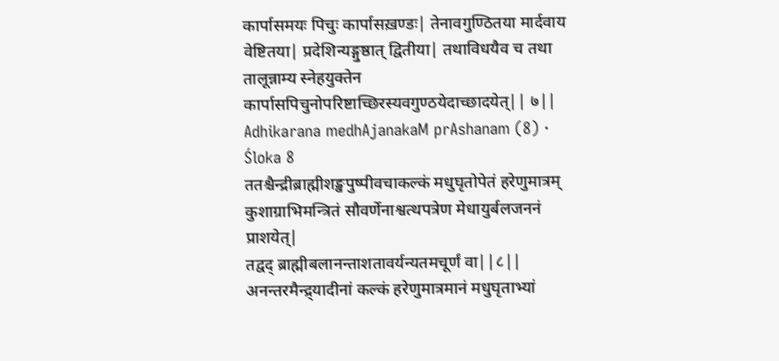कार्पासमयः पिचुः कार्पासख़ण्डः| तेनावगुण्ठितया मार्दवाय वेष्टितया| प्रदेशिन्यङ्गुष्ठात् द्वितीया| तथाविधयैव च तथा तालून्नाम्य स्नेहयुक्तेन कार्पासपिचुनोपरिष्टाच्छिरस्यवगुण्ठयेदाच्छादयेत्|| ७||
Adhikarana medhAjanakaM prAshanam (8) · Śloka 8
ततश्चैन्द्रीब्राह्मीशङ्खपुष्पीवचाकल्कं मधुघृतोपेतं हरेणुमात्रम् कुशाग्राभिमन्त्रितं सौवर्णेनाश्वत्थपत्रेण मेधायुर्बलजननं प्राशयेत्|
तद्वद् ब्राह्मीबलानन्ताशतावर्यन्यतमचूर्णं वा||८||
अनन्तरमैन्द्र्यादीनां कल्कं हरेणुमात्रमानं मधुघृताभ्यां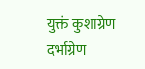युक्तं कुशाग्रेण दर्भाग्रेण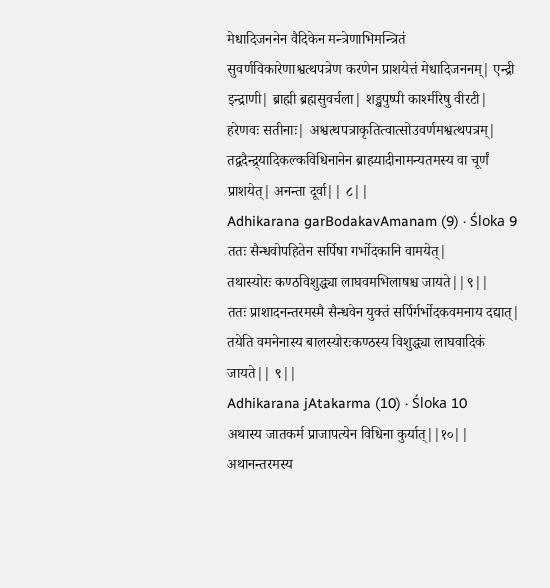मेधादिजननेन वैदिकेन मन्त्रेणाभिमन्त्रितं सुवर्णविकारेणाश्वत्थपत्रेण करणेन प्राशयेत्तं मेधादिजननम्| एन्द्री इन्द्राणी| ब्राह्मी ब्रह्मसुवर्चला| शङ्खपुष्पी काश्मीरेषु वीरटी| हरेणवः सतीनाः| अश्वत्थपत्राकृतित्वात्सोउवर्णमश्वत्थपत्रम्| तद्वदैन्द्र्यादिकल्कविधिनानेन ब्राह्म्यादीनामन्यतमस्य वा चूर्णं प्राशयेत्| अनन्ता दूर्वा|| ८||
Adhikarana garBodakavAmanam (9) · Śloka 9
ततः सैन्धवोपहितेन सर्पिषा गर्भोदकानि वामयेत्|
तथास्योरः कण्ठविशुद्ध्या लाघवमभिलाषश्च जायते||९||
ततः प्राशादनन्तरमस्मै सैन्धवेन युक्तं सर्पिर्गर्भोदकवमनाय दद्यात्| तयेति वमनेनास्य बालस्योरःकण्ठस्य विशुद्ध्या लाघवादिकं जायते|| ९||
Adhikarana jAtakarma (10) · Śloka 10
अथास्य जातकर्म प्राजापत्येन विधिना कुर्यात्||१०||
अथानन्तरमस्य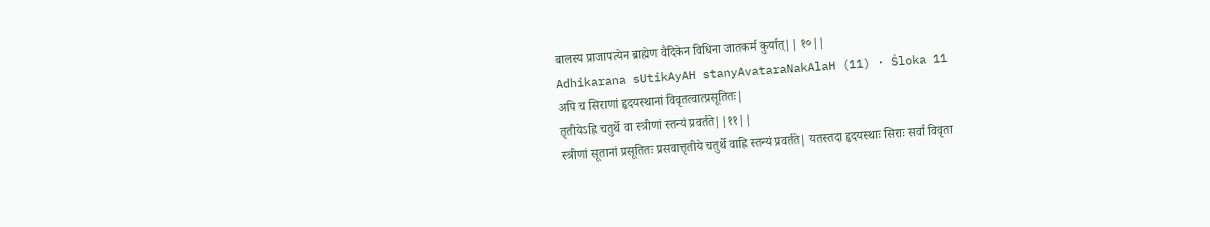बालस्य प्राजापत्येन ब्राह्मेण वैदिकेन विधिना जातकर्म कुर्यात्|| १०||
Adhikarana sUtikAyAH stanyAvataraNakAlaH (11) · Śloka 11
अपि च सिराणां हृदयस्थानां विवृतत्वात्प्रसूतितः|
तृतीयेऽह्नि चतुर्थे वा स्त्रीणां स्तन्यं प्रवर्तते||११||
स्त्रीणां सूतानां प्रसूतितः प्रसवात्तृतीये चतुर्थे वाह्नि स्तन्यं प्रवर्तते| यतस्तदा हृदयस्थाः सिराः सर्वा विवृता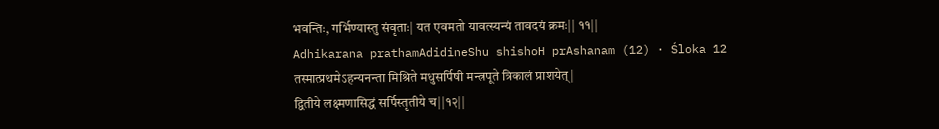भवन्तिः, गर्भिण्यास्तु संवृताः| यत एवमतो यावत्स्यन्यं तावदयं क्रमः|| ११||
Adhikarana prathamAdidineShu shishoH prAshanam (12) · Śloka 12
तस्मात्प्रथमेऽहन्यनन्ता मिश्रिते मधुसर्पिषी मन्त्रपूते त्रिकालं प्राशयेत्|
द्वितीये लक्ष्मणासिद्धं सर्पिस्तृतीये च||१२||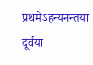प्रथमेऽहन्यनन्तया दूर्वया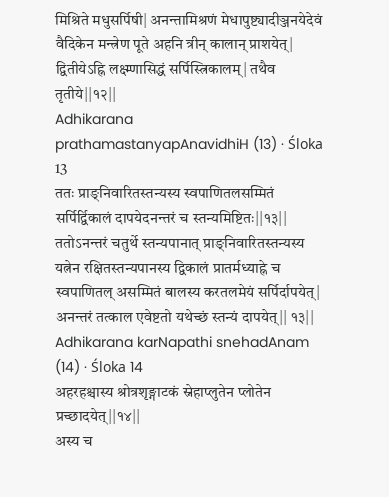मिश्रिते मधुसर्पिषी| अनन्तामिश्रणं मेधापुष्ट्यादीञ्जनयेदेवं वैदिकेन मन्त्रेण पूते अहनि त्रीन् कालान् प्राशयेत्| द्वितीयेऽह्नि लक्ष्म्णासिद्धं सर्पिस्त्रिकालम्| तथैव तृतीये||१२||
Adhikarana prathamastanyapAnavidhiH (13) · Śloka 13
ततः प्राङ्निवारितस्तन्यस्य स्वपाणितलसम्मितं सर्पिर्द्विकालं दापयेदनन्तरं च स्तन्यमिष्टितः||१३||
ततोऽनन्तरं चतुर्थे स्तन्यपानात् प्राङ्निवारितस्तन्यस्य यत्नेन रक्षितस्तन्यपानस्य द्विकालं प्रातर्मध्याह्ने च स्वपाणितल् असम्मितं बालस्य करतलमेयं सर्पिर्दापयेत्| अनन्तरं तत्काल एवेष्टतो यथेच्छं स्तन्यं दापयेत्|| १३||
Adhikarana karNapathi snehadAnam (14) · Śloka 14
अहरहश्चास्य श्रोत्रशृङ्गाटकं स्नेहाप्लुतेन प्लोतेन प्रच्छादयेत्||१४||
अस्य च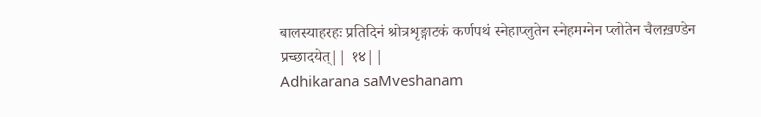बालस्याहरहः प्रतिदिनं श्रोत्रशृङ्गाटकं कर्णपथं स्नेहाप्लुतेन स्नेहमग्नेन प्लोतेन चैलख़ण्डेन प्रच्छादयेत्|| १४||
Adhikarana saMveshanam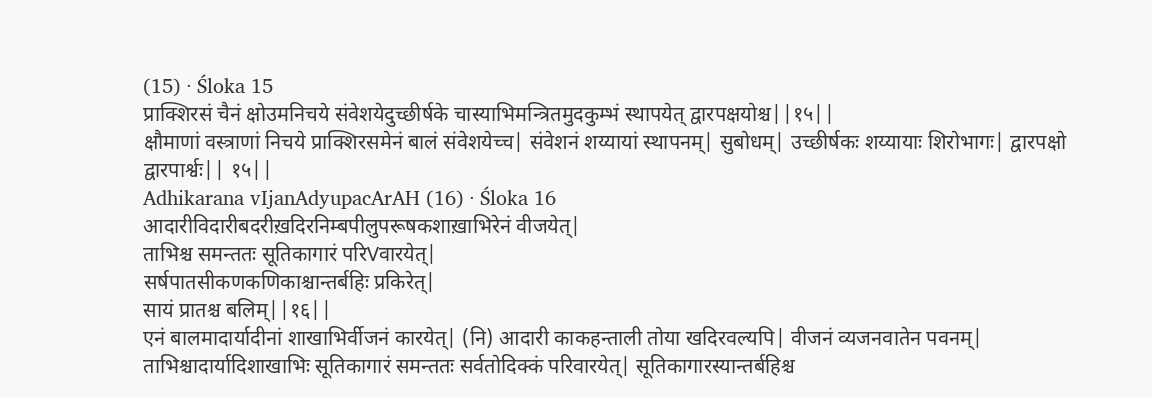(15) · Śloka 15
प्राक्शिरसं चैनं क्षोउमनिचये संवेशयेदुच्छीर्षके चास्याभिमन्त्रितमुदकुम्भं स्थापयेत् द्वारपक्षयोश्च||१५||
क्षौमाणां वस्त्राणां निचये प्राक्शिरसमेनं बालं संवेशयेच्च| संवेशनं शय्यायां स्थापनम्| सुबोधम्| उच्छीर्षकः शय्यायाः शिरोभागः| द्वारपक्षो द्वारपार्श्वः|| १५||
Adhikarana vIjanAdyupacArAH (16) · Śloka 16
आदारीविदारीबदरीख़दिरनिम्बपीलुपरूषकशाख़ाभिरेनं वीजयेत्|
ताभिश्च समन्ततः सूतिकागारं परिVवारयेत्|
सर्षपातसीकणकणिकाश्चान्तर्बहिः प्रकिरेत्|
सायं प्रातश्च बलिम्||१६||
एनं बालमादार्यादीनां शाखाभिर्वीजनं कारयेत्| (नि) आदारी काकहन्ताली तोया खदिरवल्यपि| वीजनं व्यजनवातेन पवनम्| ताभिश्चादार्यादिशाखाभिः सूतिकागारं समन्ततः सर्वतोदिक्कं परिवारयेत्| सूतिकागारस्यान्तर्बहिश्च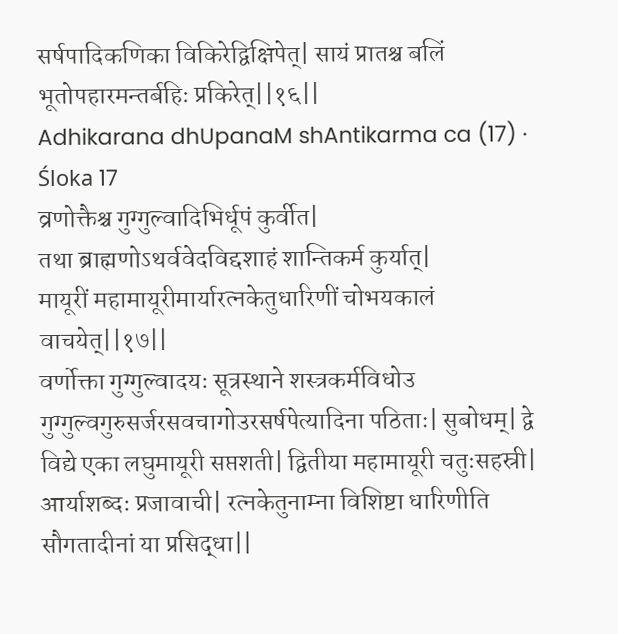सर्षपादिकणिका विकिरेद्विक्षिपेत्| सायं प्रातश्च बलिं भूतोपहारमन्तर्बहिः प्रकिरेत्||१६||
Adhikarana dhUpanaM shAntikarma ca (17) · Śloka 17
व्रणोक्तैश्च गुग्गुल्वादिभिर्धूपं कुर्वीत|
तथा ब्राह्मणोऽथर्ववेदविद्दशाहं शान्तिकर्म कुर्यात्|
मायूरीं महामायूरीमार्यारत्नकेतुधारिणीं चोभयकालं वाचयेत्||१७||
वर्णोक्ता गुग्गुल्वादयः सूत्रस्थाने शस्त्रकर्मविधोउ गुग्गुल्वगुरुसर्जरसवचागोउरसर्षपेत्यादिना पठिताः| सुबोधम्| द्वे विद्ये एका लघुमायूरी सप्तशती| द्वितीया महामायूरी चतुःसहस्री| आर्याशब्दः प्रजावाची| रत्नकेतुनाम्ना विशिष्टा धारिणीति सौगतादीनां या प्रसिद्धा||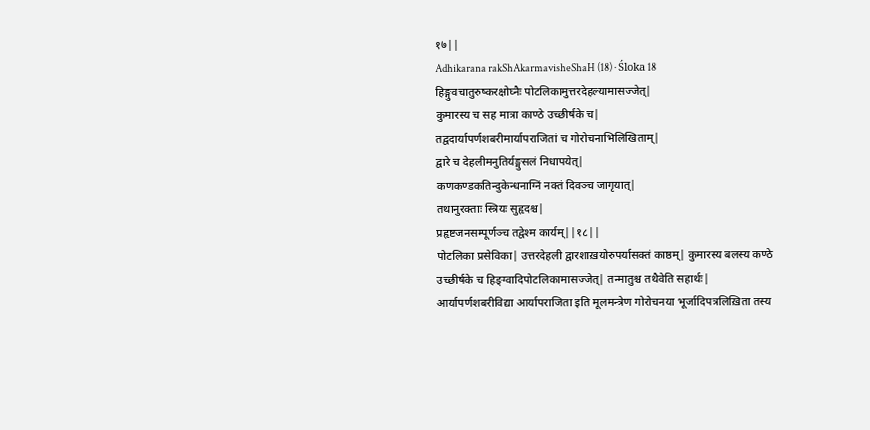१७||
Adhikarana rakShAkarmavisheShaH (18) · Śloka 18
हिङ्गुवचातुरुष्करक्षोघ्नैः पोटलिकामुत्तरदेहल्यामासज्जेत्|
कुमारस्य च सह मात्रा काण्ठे उच्छीर्षके च|
तद्वदार्यापर्णशबरीमार्यापराजितां च गोरोचनाभिलिखिताम्|
द्वारे च देहलीमनुतिर्यङ्मुसलं निधापयेत्|
कणकण्डकतिन्दुकेन्धनाग्निं नक्तं दिवञ्च जागृयात्|
तथानुरक्ताः स्त्रियः सुहृदश्च|
प्रहृष्टजनसम्पूर्णञ्च तद्वेश्म कार्यम्||१८||
पोटलिका प्रसेविका| उत्तरदेहली द्वारशाख़योरुपर्यासक्तं काष्ठम्| कुमारस्य बलस्य कण्ठे उच्छीर्षके च हिङ्ग्वादिपोटलिकामासज्जेत्| तन्मातुश्च तथैवेति सहार्थः| आर्यापर्णशबरीविद्या आर्यापराजिता इति मूलमन्त्रेण गोरोचनया भूर्जादिपत्रलिख़िता तस्य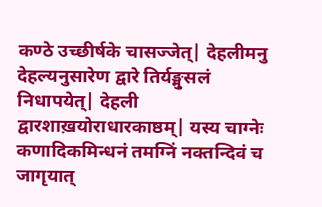कण्ठे उच्छीर्षके चासज्जेत्| देहलीमनु देहल्यनुसारेण द्वारे तिर्यङ्मुसलं निधापयेत्| देहली द्वारशाख़योराधारकाष्ठम्| यस्य चाग्नेः कणादिकमिन्धनं तमग्निं नक्तन्दिवं च जागृयात्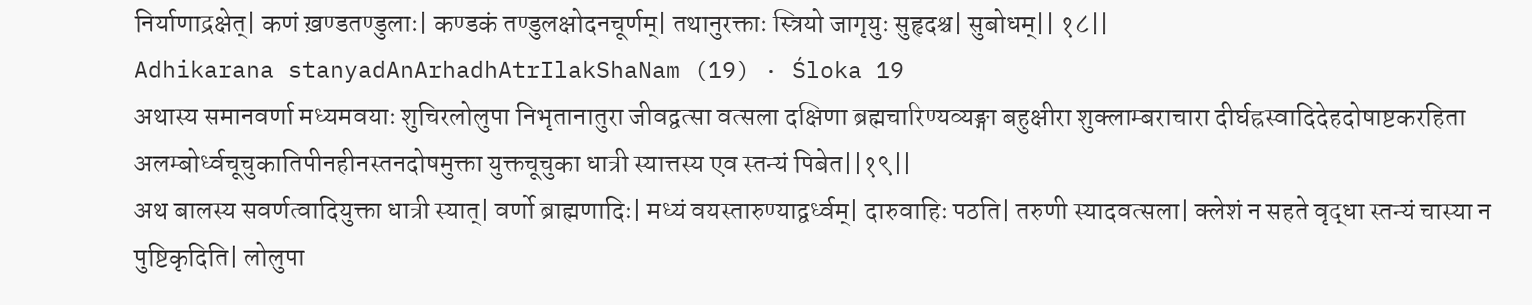निर्याणाद्रक्षेत्| कणं ख़ण्डतण्डुलाः| कण्डकं तण्डुलक्षोदनचूर्णम्| तथानुरक्ताः स्त्रियो जागृयुः सुहृदश्च| सुबोधम्|| १८||
Adhikarana stanyadAnArhadhAtrIlakShaNam (19) · Śloka 19
अथास्य समानवर्णा मध्यमवयाः शुचिरलोलुपा निभृतानातुरा जीवद्वत्सा वत्सला दक्षिणा ब्रह्मचारिण्यव्यङ्गा बहुक्षीरा शुक्लाम्बराचारा दीर्घह्रस्वादिदेहदोषाष्टकरहिता अलम्बोर्ध्वचूचुकातिपीनहीनस्तनदोषमुक्ता युक्तचूचुका धात्री स्यात्तस्य एव स्तन्यं पिबेत||१९||
अथ बालस्य सवर्णत्वादियुक्ता धात्री स्यात्| वर्णो ब्राह्मणादिः| मध्यं वयस्तारुण्याद्वर्ध्वम्| दारुवाहिः पठति| तरुणी स्यादवत्सला| क्लेशं न सहते वृद्धा स्तन्यं चास्या न पुष्टिकृदिति| लोलुपा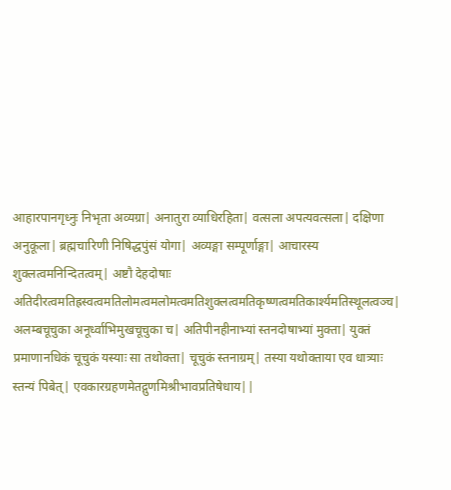आहारपानगृध्नुः निभृता अव्यग्रा| अनातुरा व्याधिरहिता| वत्सला अपत्यवत्सला| दक्षिणा अनुकूला| ब्रह्मचारिणी निषिद्धपुंसं योगा| अव्यङ्गा सम्पूर्णाङ्गा| आचारस्य शुक्लत्वमनिन्दितत्वम्| अष्टौ देहदोषाः अतिदीरत्वमतिह्रस्वत्वमतिलोमत्वमलोमत्वमतिशुक्लत्वमतिकृष्णत्वमतिकार्श्यमतिस्थूलत्वञ्च| अलम्बचूचुका अनूर्ध्वाभिमुखचूचुका च| अतिपीनहीनाभ्यां स्तनदोषाभ्यां मुक्ता| युक्तं प्रमाणानधिकं चूचुकं यस्याः सा तथोक्ता| चूचुकं स्तनाग्रम्| तस्या यथोक्ताया एव धात्र्याः स्तन्यं पिबेत्| एवकारग्रहणमेतद्गुणमिश्रीभावप्रतिषेधाय||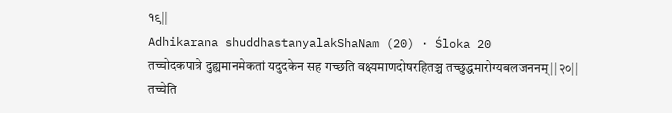१९||
Adhikarana shuddhastanyalakShaNam (20) · Śloka 20
तच्चोदकपात्रे दुह्यमानमेकतां यदुदकेन सह गच्छति वक्ष्यमाणदोषरहितञ्च तच्छुद्धमारोग्यबलजननम्||२०||
तच्चेति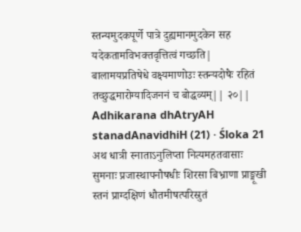स्तन्यमुदकपूर्णे पात्रे दुह्यमानमुदकेन सह यदेकतामविभक्तवृत्तित्वं गच्छति| बालामयप्रतिषेधे वक्ष्यमाणोउः स्तन्यदोषैः रहितं तच्छुद्धमारोग्यादिजननं च बोद्धव्यम्|| २०||
Adhikarana dhAtryAH stanadAnavidhiH (21) · Śloka 21
अथ धात्री स्नाताऽनुलिप्ता नित्यमहतवासाः सुमनाः प्रजास्थापनौषधीः शिरसा बिभ्राणा प्राङ्मूखी स्तनं प्राग्दक्षिणं धौतमीषत्परिस्रुतं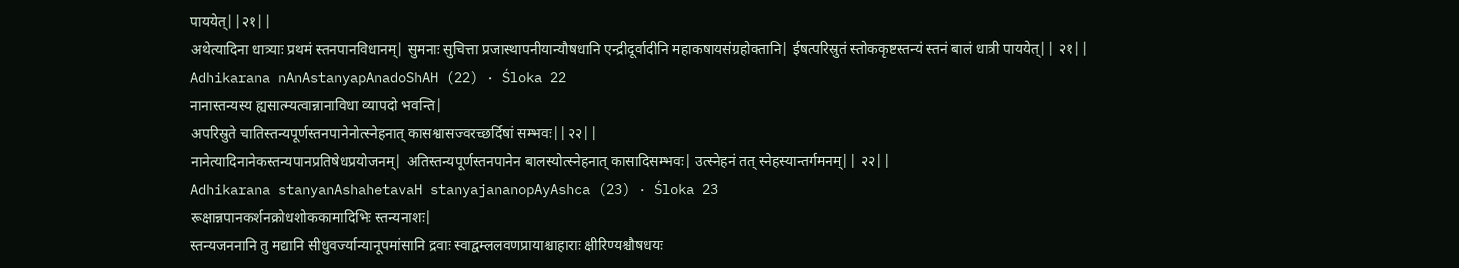पाययेत्||२१||
अथेत्यादिना धात्र्याः प्रथमं स्तनपानविधानम्| सुमनाः सुचित्ता प्रजास्थापनीयान्यौषधानि एन्द्रीदूर्वादीनि महाकषायसंग्रहोक्तानि| ईषत्परिस्रुतं स्तोककृष्टस्तन्यं स्तनं बालं धात्री पाययेत्|| २१||
Adhikarana nAnAstanyapAnadoShAH (22) · Śloka 22
नानास्तन्यस्य ह्यसात्म्यत्वान्नानाविधा व्यापदो भवन्ति|
अपरिस्रुते चातिस्तन्यपूर्णस्तनपानेनोत्स्नेहनात् कासश्वासज्वरच्छर्दिषां सम्भवः||२२||
नानेत्यादिनानेकस्तन्यपानप्रतिषेधप्रयोजनम्| अतिस्तन्यपूर्णस्तनपानेन बालस्योत्स्नेहनात् कासादिसम्भवः| उत्स्नेहनं तत् स्नेहस्यान्तर्गमनम्|| २२||
Adhikarana stanyanAshahetavaH stanyajananopAyAshca (23) · Śloka 23
रूक्षान्नपानकर्शनक्रोधशोककामादिभिः स्तन्यनाशः|
स्तन्यजननानि तु मद्यानि सीधुवर्ज्यान्यानूपमांसानि द्रवाः स्वाद्वम्ललवणप्रायाश्चाहाराः क्षीरिण्यश्चौषधयः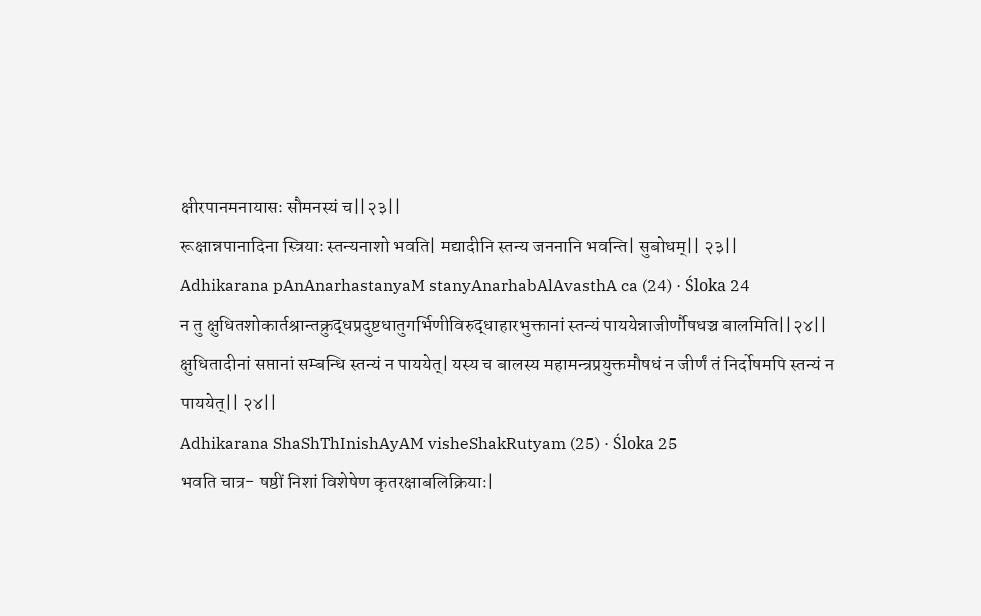क्षीरपानमनायासः सौमनस्यं च||२३||
रूक्षान्नपानादिना स्त्रियाः स्तन्यनाशो भवति| मद्यादीनि स्तन्य जननानि भवन्ति| सुबोधम्|| २३||
Adhikarana pAnAnarhastanyaM stanyAnarhabAlAvasthA ca (24) · Śloka 24
न तु क्षुधितशोकार्तश्रान्तक्रुद्धप्रदुष्टधातुगर्भिणीविरुद्धाहारभुक्तानां स्तन्यं पाययेन्नाजीर्णौषधञ्च बालमिति||२४||
क्षुधितादीनां सप्तानां सम्बन्धि स्तन्यं न पाययेत्| यस्य च बालस्य महामन्त्रप्रयुक्तमौषधं न जीर्णं तं निर्दोषमपि स्तन्यं न पाययेत्|| २४||
Adhikarana ShaShThInishAyAM visheShakRutyam (25) · Śloka 25
भवति चात्र- षष्ठीं निशां विशेषेण कृतरक्षाबलिक्रियाः|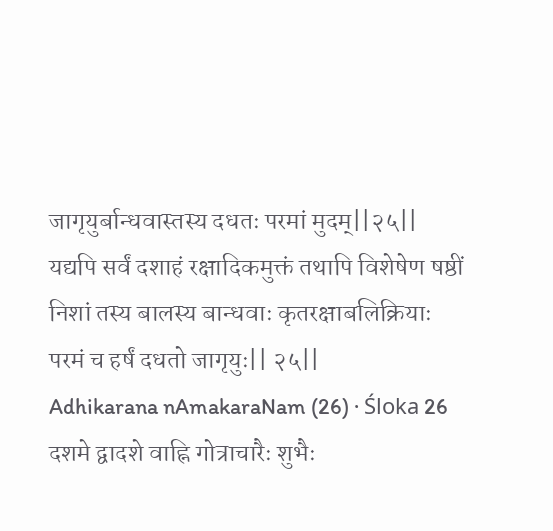जागृयुर्बान्धवास्तस्य दधतः परमां मुदम्||२५||
यद्यपि सर्वं दशाहं रक्षादिकमुक्तं तथापि विशेषेण षष्ठीं निशां तस्य बालस्य बान्धवाः कृतरक्षाबलिक्रियाः परमं च हर्षं दधतो जागृयुः|| २५||
Adhikarana nAmakaraNam (26) · Śloka 26
दशमे द्वादशे वाह्नि गोत्राचारैः शुभैः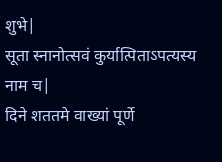शुभे|
सूता स्नानोत्सवं कुर्यात्पिताऽपत्यस्य नाम च|
दिने शततमे वाख्यां पूर्णे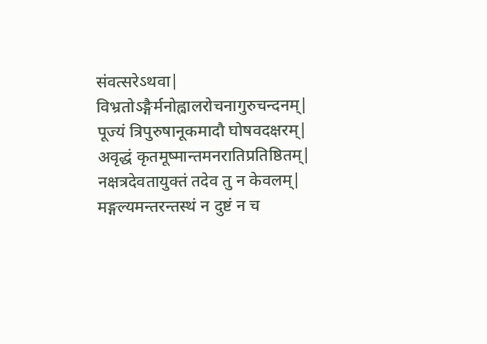संवत्सरेऽथवा|
विभ्रतोऽङ्गैर्मनोह्वालरोचनागुरुचन्दनम्|
पूज्यं त्रिपुरुषानूकमादौ घोषवदक्षरम्|
अवृद्धं कृतमूष्मान्तमनरातिप्रतिष्ठितम्|
नक्षत्रदेवतायुक्तं तदेव तु न केवलम्|
मङ्गल्यमन्तरन्तस्थं न दुष्टं न च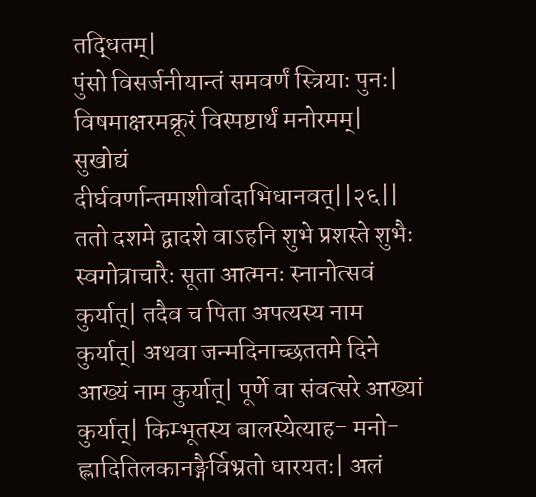तद्धितम्|
पुंसो विसर्जनीयान्तं समवर्णं स्त्रियाः पुनः|
विषमाक्षरमक्रूरं विस्पष्टार्थं मनोरमम्|
सुखोद्यं दीर्घवर्णान्तमाशीर्वादाभिधानवत्||२६||
ततो दशमे द्वादशे वाऽहनि शुभे प्रशस्ते शुभैः स्वगोत्राचारैः सूता आत्मनः स्नानोत्सवं कुर्यात्| तदैव च पिता अपत्यस्य नाम कुर्यात्| अथवा जन्मदिनाच्छततमे दिने आख्यं नाम कुर्यात्| पूर्णे वा संवत्सरे आख्यां कुर्यात्| किम्भूतस्य बालस्येत्याह- मनो-ह्लादितिलकानङ्गैर्विभ्रतो धारयतः| अलं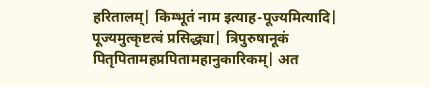हरितालम्| किम्भूतं नाम इत्याह-पूज्यमित्यादि| पूज्यमुत्कृष्टत्वं प्रसिद्ध्या| त्रिपुरुषानूकं पितृपितामहप्रपितामहानुकारिकम्| अत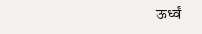ऊर्ध्वं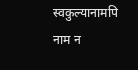स्वकुल्यानामपि नाम न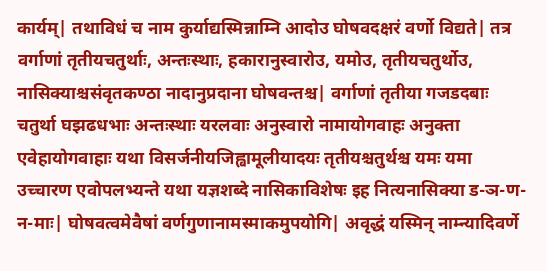कार्यम्| तथाविधं च नाम कुर्याद्यस्मिन्नाम्नि आदोउ घोषवदक्षरं वर्णो विद्यते| तत्र वर्गाणां तृतीयचतुर्थाः, अन्तःस्थाः, हकारानुस्वारोउ, यमोउ, तृतीयचतुर्थोउ, नासिक्याश्चसंवृतकण्ठा नादानुप्रदाना घोषवन्तश्च| वर्गाणां तृतीया गजडदबाः चतुर्था घझढधभाः अन्तःस्थाः यरलवाः अनुस्वारो नामायोगवाहः अनुक्ता एवेहायोगवाहाः यथा विसर्जनीयजिह्वामूलीयादयः तृतीयश्चतुर्थश्च यमः यमा उच्चारण एवोपलभ्यन्ते यथा यज्ञशब्दे नासिकाविशेषः इह नित्यनासिक्या ड-ञ-ण-न-माः| घोषवत्वमेवैषां वर्णगुणानामस्माकमुपयोगि| अवृद्धं यस्मिन् नाम्न्यादिवर्णे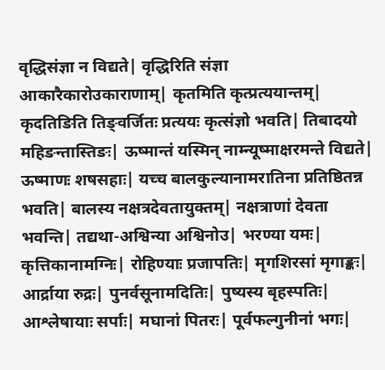वृद्धिसंज्ञा न विद्यते| वृद्धिरिति संज्ञा आकारैकारोउकाराणाम्| कृतमिति कृत्प्रत्ययान्तम्| कृदतिङिति तिङ्वर्जितः प्रत्ययः कृत्संज्ञो भवति| तिबादयो महिङन्तास्तिङः| ऊष्मान्तं यस्मिन् नाम्न्यूष्माक्षरमन्ते विद्यते| ऊष्माणः शषसहाः| यच्च बालकुल्यानामरातिना प्रतिष्ठितन्न भवति| बालस्य नक्षत्रदेवतायुक्तम्| नक्षत्राणां देवता भवन्ति| तद्यथा-अश्विन्या अश्विनोउ| भरण्या यमः| कृत्तिकानामग्निः| रोहिण्याः प्रजापतिः| मृगशिरसां मृगाङ्कः| आर्द्राया रुद्रः| पुनर्वसूनामदितिः| पुष्यस्य बृहस्पतिः| आश्लेषायाः सर्पाः| मघानां पितरः| पूर्वफल्गुनीनां भगः|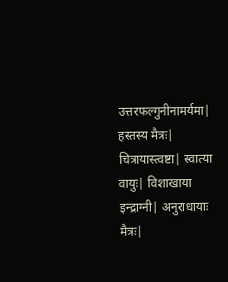उत्तरफल्गुनीनामर्यमा| हस्तस्य मैत्रः| चित्रायास्त्वष्टा| स्वात्या वायुः| विशाखाया इन्द्राग्नी| अनुराधायाः मैत्रः|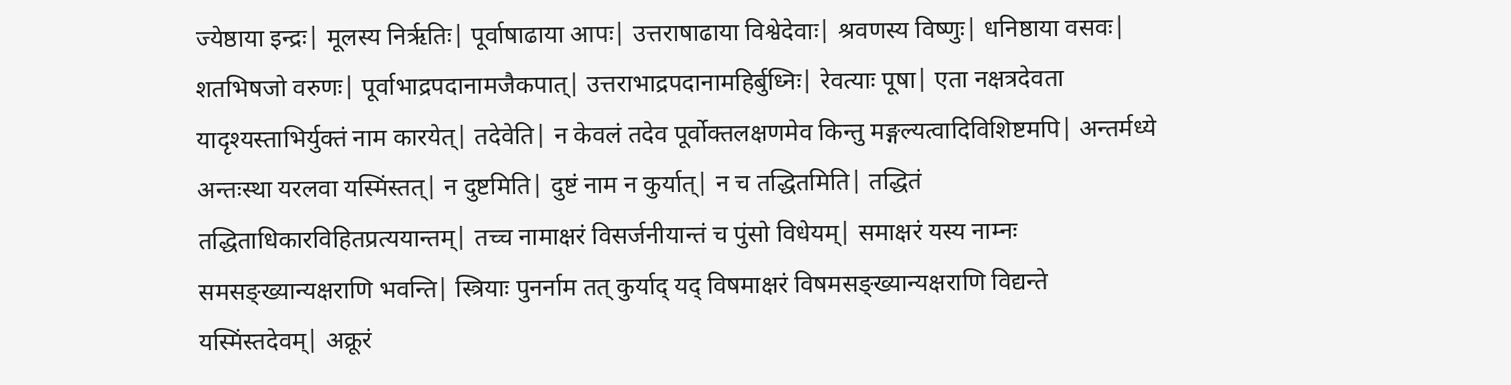ज्येष्ठाया इन्द्रः| मूलस्य निरृतिः| पूर्वाषाढाया आपः| उत्तराषाढाया विश्वेदेवाः| श्रवणस्य विष्णुः| धनिष्ठाया वसवः| शतभिषजो वरुणः| पूर्वाभाद्रपदानामजैकपात्| उत्तराभाद्रपदानामहिर्बुध्निः| रेवत्याः पूषा| एता नक्षत्रदेवता यादृश्यस्ताभिर्युक्तं नाम कारयेत्| तदेवेति| न केवलं तदेव पूर्वोक्तलक्षणमेव किन्तु मङ्गल्यत्वादिविशिष्टमपि| अन्तर्मध्ये अन्तःस्था यरलवा यस्मिंस्तत्| न दुष्टमिति| दुष्टं नाम न कुर्यात्| न च तद्धितमिति| तद्धितं तद्धिताधिकारविहितप्रत्ययान्तम्| तच्च नामाक्षरं विसर्जनीयान्तं च पुंसो विधेयम्| समाक्षरं यस्य नाम्नः समसङ्ख्यान्यक्षराणि भवन्ति| स्त्रियाः पुनर्नाम तत् कुर्याद् यद् विषमाक्षरं विषमसङ्ख्यान्यक्षराणि विद्यन्ते यस्मिंस्तदेवम्| अक्रूरं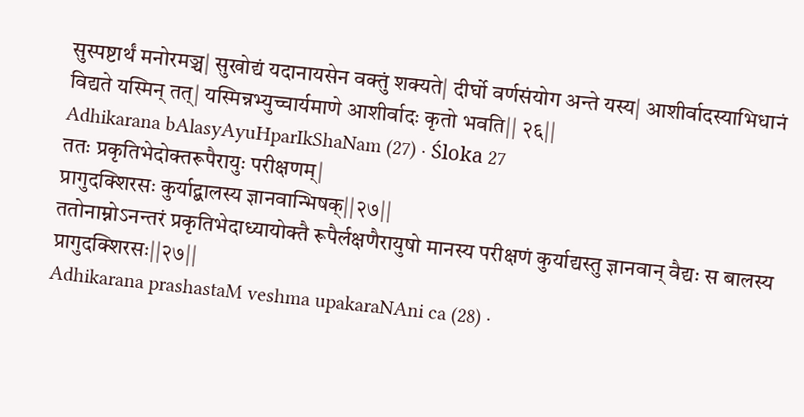सुस्पष्टार्थं मनोरमञ्च| सुखोद्यं यदानायसेन वक्तुं शक्यते| दीर्घो वर्णसंयोग अन्ते यस्य| आशीर्वादस्याभिधानं विद्यते यस्मिन् तत्| यस्मिन्नभ्युच्चार्यमाणे आशीर्वादः कृतो भवति|| २६||
Adhikarana bAlasyAyuHparIkShaNam (27) · Śloka 27
ततः प्रकृतिभेदोक्तरूपैरायुः परीक्षणम्|
प्रागुदक्शिरसः कुर्याद्बालस्य ज्ञानवान्भिषक्||२७||
ततोनाम्नोऽनन्तरं प्रकृतिभेदाध्यायोक्तै रूपैर्लक्षणैरायुषो मानस्य परीक्षणं कुर्याद्यस्तु ज्ञानवान् वैद्यः स बालस्य प्रागुदक्शिरसः||२७||
Adhikarana prashastaM veshma upakaraNAni ca (28) ·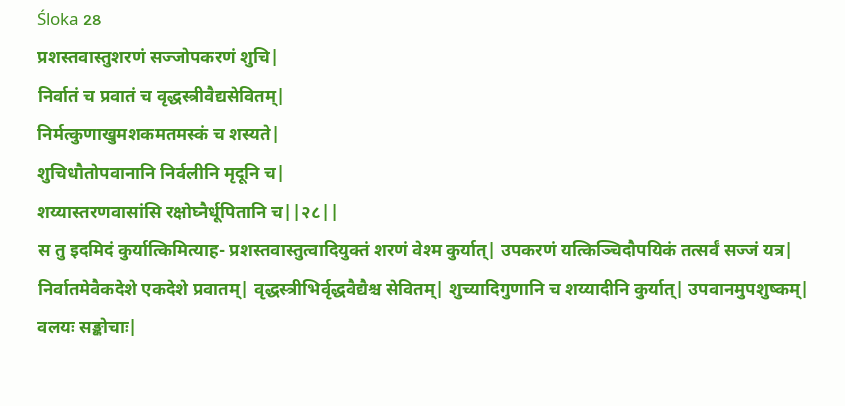Śloka 28
प्रशस्तवास्तुशरणं सज्जोपकरणं शुचि|
निर्वातं च प्रवातं च वृद्धस्त्रीवैद्यसेवितम्|
निर्मत्कुणाखुमशकमतमस्कं च शस्यते|
शुचिधौतोपवानानि निर्वलीनि मृदूनि च|
शय्यास्तरणवासांसि रक्षोघ्नैर्धूपितानि च||२८||
स तु इदमिदं कुर्यात्किमित्याह- प्रशस्तवास्तुत्वादियुक्तं शरणं वेश्म कुर्यात्| उपकरणं यत्किञ्चिदौपयिकं तत्सर्वं सज्जं यत्र| निर्वातमेवैकदेशे एकदेशे प्रवातम्| वृद्धस्त्रीभिर्वृद्धवैद्यैश्च सेवितम्| शुच्यादिगुणानि च शय्यादीनि कुर्यात्| उपवानमुपशुष्कम्| वलयः सङ्कोचाः|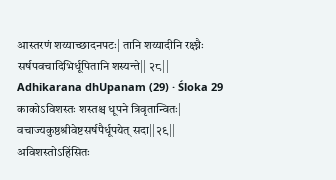आस्तरणं शय्याच्छादनपटः| तानि शय्यादीनि रक्ष्घ्नैः सर्षपवचादिभिर्धूपितानि शस्यन्ते|| २८||
Adhikarana dhUpanam (29) · Śloka 29
काकोऽविशस्तः शस्तश्च धूपने त्रिवृतान्वितः|
वचाज्यकुष्ठश्रीवेष्टसर्षपैर्धूपयेत् सदा||२९||
अविशस्तोऽहिंसितः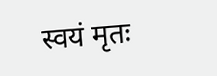स्वयं मृतः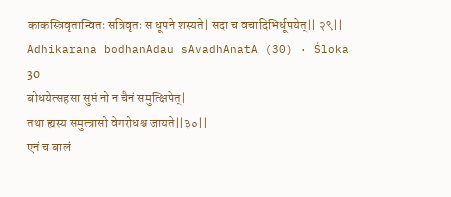काकस्त्रिवृतान्वितः सत्रिवृतः स धूपने शस्यते| सदा च वचादिभिर्धूपयेत्|| २९||
Adhikarana bodhanAdau sAvadhAnatA (30) · Śloka 30
बोधयेत्सहसा सुप्तं नो न चैनं समुत्क्षिपेत्|
तथा ह्यस्य समुत्त्रासो वेगरोधश्च जायते||३०||
एनं च बालं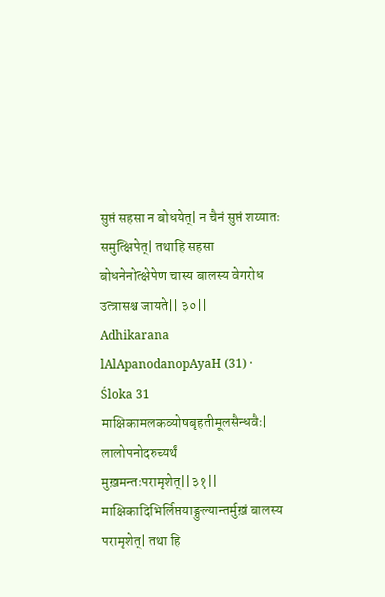सुप्तं सहसा न बोधयेत्| न चैनं सुप्तं शय्यातः समुत्क्षिपेत्| तथाहि सहसा बोधनेनोत्क्षेपेण चास्य बालस्य वेगरोध उत्त्रासश्च जायते|| ३०||
Adhikarana lAlApanodanopAyaH (31) · Śloka 31
माक्षिकामलकव्योषबृहतीमूलसैन्धवैः|
लालोपनोदरुच्यर्थं मुख़मन्तःपरामृशेत्||३१||
माक्षिकादिभिर्लिप्तयाङ्गुल्यान्तर्मुख़ं बालस्य परामृशेत्| तथा हि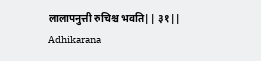लालापनुत्ती रुचिश्च भवति|| ३१||
Adhikarana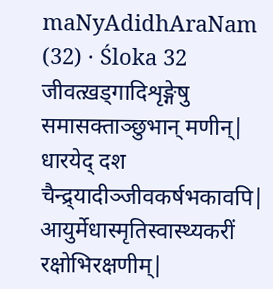maNyAdidhAraNam (32) · Śloka 32
जीवत्ख़ड्गादिशृङ्गेषु समासक्ताञ्छुभान् मणीन्|
धारयेद् दश चैन्द्र्यादीञ्जीवकर्षभकावपि|
आयुर्मेधास्मृतिस्वास्थ्यकरीं रक्षोभिरक्षणीम्|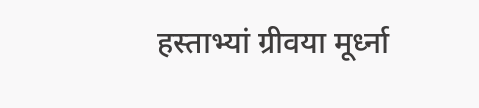हस्ताभ्यां ग्रीवया मूर्ध्ना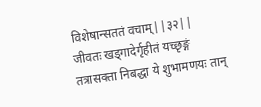विशेषान्सततं वचाम्||३२||
जीवतः खड्गादेर्गृहीतं यच्छृङ्गं तत्रासक्ता निबद्धा ये शुभामणयः तान्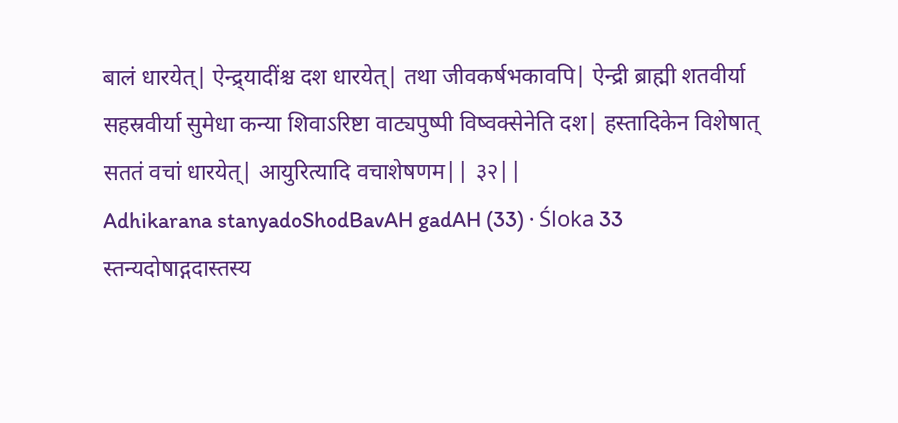बालं धारयेत्| ऐन्द्र्यादींश्च दश धारयेत्| तथा जीवकर्षभकावपि| ऐन्द्री ब्राह्मी शतवीर्या सहस्रवीर्या सुमेधा कन्या शिवाऽरिष्टा वाट्यपुष्पी विष्वक्सेनेति दश| हस्तादिकेन विशेषात् सततं वचां धारयेत्| आयुरित्यादि वचाशेषणम|| ३२||
Adhikarana stanyadoShodBavAH gadAH (33) · Śloka 33
स्तन्यदोषाद्गदास्तस्य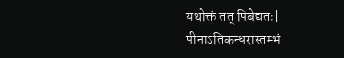यथोक्तं तत् पिबेद्यतः|
पीनाऽतिकन्धरास्तम्भं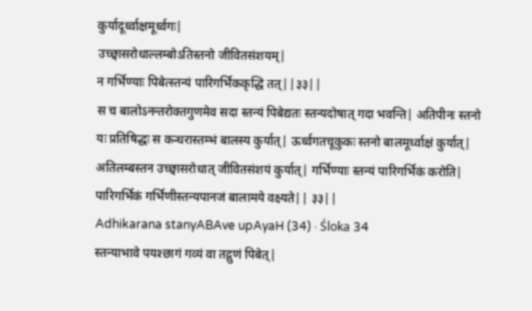कुर्यादूर्ध्वाक्षमूर्ध्वगः|
उच्छ्वासरोधाल्लम्बोऽतिस्तनो जीवितसंशयम्|
न गर्भिण्याः पिबेत्स्तन्यं पारिगर्भिककृद्धि तत्||३३||
स च बालोऽनन्तरोक्तगुणमेव सदा स्तन्यं पिबेद्यतः स्तन्यदोषात् गदा भवन्ति| अतिपीनः स्तनो यः प्रतिषिद्धः स कन्धरास्तम्भं बालस्य कुर्यात्| ऊर्ध्वगतचूकुकः स्तनो बालमूर्ध्वाक्षं कुर्यात्| अतिलम्बस्तन उच्छ्वासरोधात् जीवितसंशयं कुर्यात्| गर्भिण्याः स्तन्यं पारिगर्भिकं करोति| पारिगर्भिकं गर्भिणीस्तन्यपानजं बालामये वक्ष्यते|| ३३||
Adhikarana stanyABAve upAyaH (34) · Śloka 34
स्तन्याभावे पयश्छागं गव्यं वा तद्गुणं पिबेत्|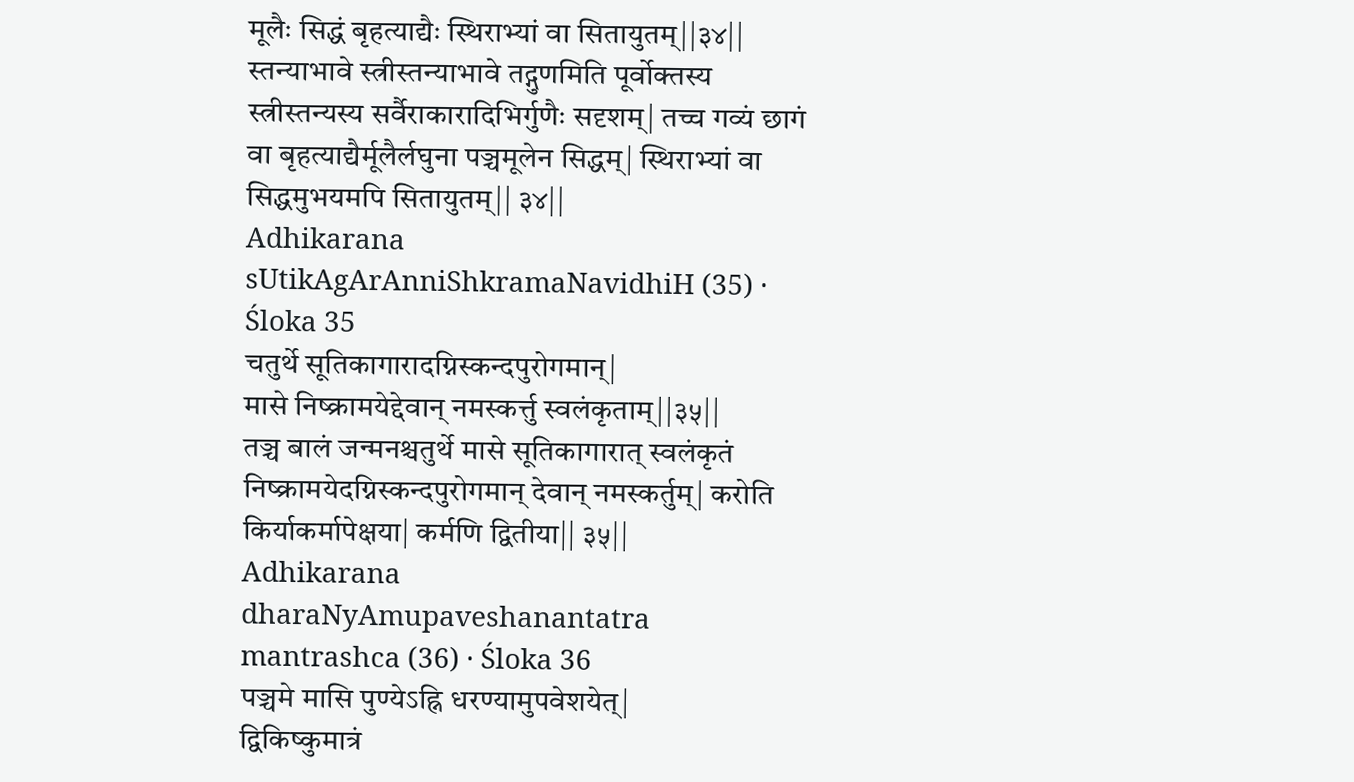मूलैः सिद्धं बृहत्याद्यैः स्थिराभ्यां वा सितायुतम्||३४||
स्तन्याभावे स्त्रीस्तन्याभावे तद्गुणमिति पूर्वोक्तस्य स्त्रीस्तन्यस्य सर्वैराकारादिभिर्गुणैः सदृशम्| तच्च गव्यं छागं वा बृहत्याद्यैर्मूलैर्लघुना पञ्चमूलेन सिद्धम्| स्थिराभ्यां वा सिद्धमुभयमपि सितायुतम्|| ३४||
Adhikarana sUtikAgArAnniShkramaNavidhiH (35) · Śloka 35
चतुर्थे सूतिकागारादग्निस्कन्दपुरोगमान्|
मासे निष्क्रामयेद्देवान् नमस्कर्त्तु स्वलंकृताम्||३५||
तञ्च बालं जन्मनश्चतुर्थे मासे सूतिकागारात् स्वलंकृतं निष्क्रामयेदग्निस्कन्दपुरोगमान् देवान् नमस्कर्तुम्| करोति किर्याकर्मापेक्षया| कर्मणि द्वितीया|| ३५||
Adhikarana dharaNyAmupaveshanantatra mantrashca (36) · Śloka 36
पञ्चमे मासि पुण्येऽह्नि धरण्यामुपवेशयेत्|
द्विकिष्कुमात्रं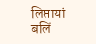लिप्तायां बलिं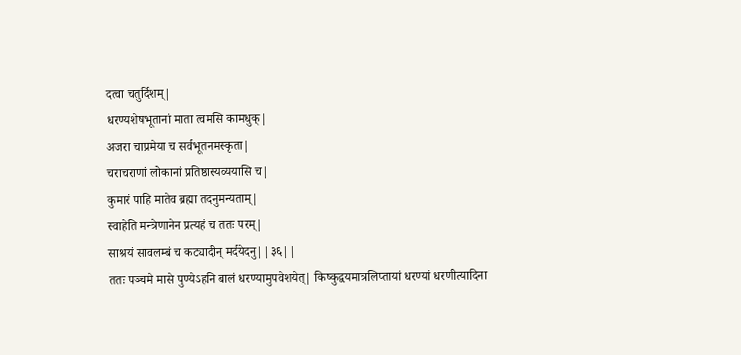दत्वा चतुर्दिशम्|
धरण्यशेषभूतानां माता त्वमसि कामधुक्|
अजरा चाप्रमेया च सर्वभूतनमस्कृता|
चराचराणां लोकानां प्रतिष्ठास्यव्ययासि च|
कुमारं पाहि मातेव ब्रह्मा तदनुमन्यताम्|
स्वाहेति मन्त्रेणानेन प्रत्यहं च ततः परम्|
साश्रयं सावलम्बं च कट्यादीन् मर्दयेदनु||३६||
ततः पञ्चमे मासे पुण्येऽहनि बालं धरण्यामुपवेशयेत्| किष्कुद्वयमात्रलिप्तायां धरण्यां धरणीत्यादिना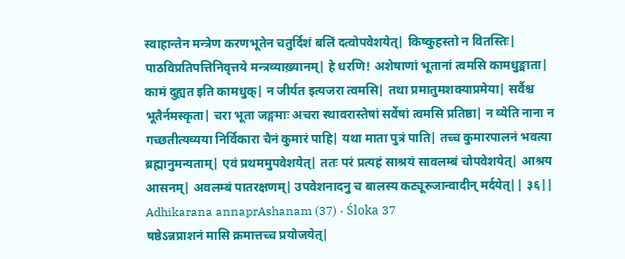स्वाहान्तेन मन्त्रेण करणभूतेन चतुर्दिशं बलिं दत्वोपवेशयेत्| किष्कुहस्तो न वितस्तिः| पाठविप्रतिपत्तिनिवृत्तये मन्त्रव्याख़्यानम्| हे धरणि! अशेषाणां भूतानां त्वमसि कामधुङ्माता| कामं दुह्यत इति कामधुक्| न जीर्यत इत्यजरा त्वमसि| तथा प्रमातुमशक्याप्रमेया| सर्वैश्च भूतैर्नमस्कृता| चरा भूता जङ्गमाः अचरा स्थावरास्तेषां सर्वेषां त्वमसि प्रतिष्ठा| न व्येति नाना न गच्छतीत्यव्यया निर्विकारा चैनं कुमारं पाहि| यथा माता पुत्रं पाति| तच्च कुमारपालनं भवत्या ब्रह्मानुमन्यताम्| एवं प्रथममुपवेशयेत्| ततः परं प्रत्यहं साश्रयं सावलम्बं चोपवेशयेत्| आश्रय आसनम्| अवलम्बं पातरक्षणम्| उपवेशनादनु च बालस्य कट्यूरुजान्वादीन् मर्दयेत्|| ३६||
Adhikarana annaprAshanam (37) · Śloka 37
षष्ठेऽन्नप्राशनं मासि क्रमात्तच्च प्रयोजयेत्|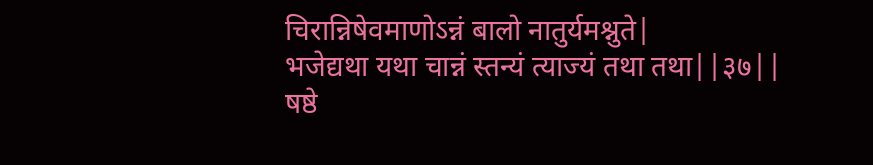चिरान्निषेवमाणोऽन्नं बालो नातुर्यमश्नुते|
भजेद्यथा यथा चान्नं स्तन्यं त्याज्यं तथा तथा||३७||
षष्ठे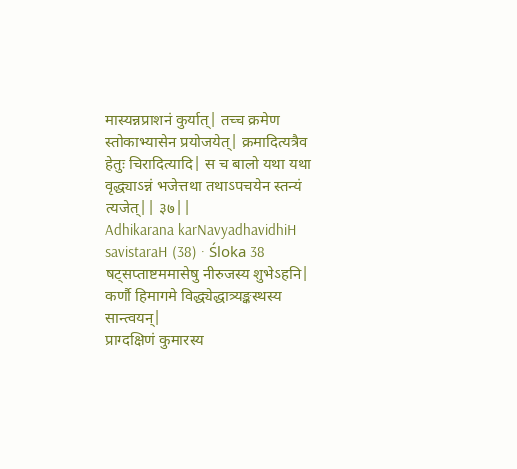मास्यन्नप्राशनं कुर्यात्| तच्च क्रमेण स्तोकाभ्यासेन प्रयोजयेत्| क्रमादित्यत्रैव हेतुः चिरादित्यादि| स च बालो यथा यथा वृद्ध्याऽन्नं भजेत्तथा तथाऽपचयेन स्तन्यं त्यजेत्|| ३७||
Adhikarana karNavyadhavidhiH savistaraH (38) · Śloka 38
षट्सप्ताष्टममासेषु नीरुजस्य शुभेऽहनि|
कर्णौ हिमागमे विद्ध्येद्धात्र्यङ्कस्थस्य सान्त्वयन्|
प्राग्दक्षिणं कुमारस्य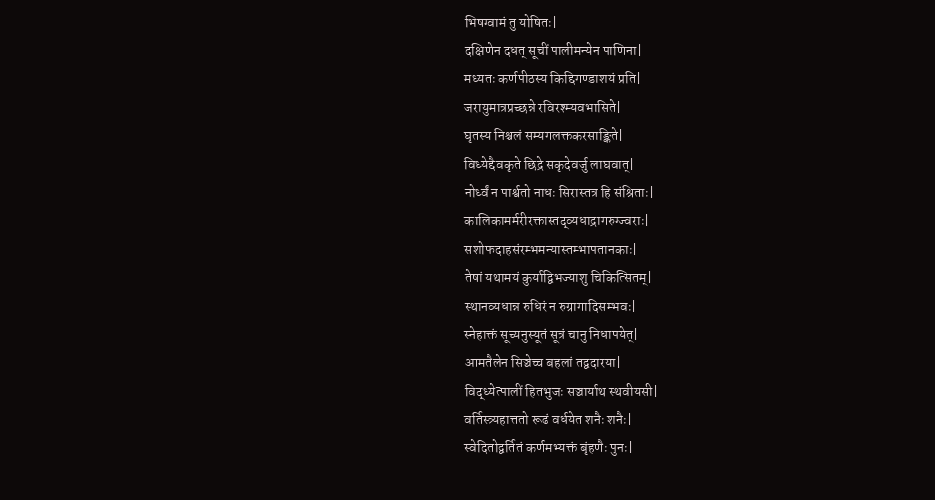भिषग्वामं तु योषितः|
दक्षिणेन दधत् सूचीं पालीमन्येन पाणिना|
मध्यतः कर्णपीठस्य किद्दिगण्डाशयं प्रति|
जरायुमात्रप्रच्छन्ने रविरश्म्यवभासिते|
घृतस्य निश्चलं सम्यगलक्तकरसाङ्किते|
विध्येद्दैवकृते छिद्रे सकृदेवर्जु लाघवात्|
नोर्ध्वं न पार्श्वतो नाधः सिरास्तत्र हि संश्रिताः|
कालिकामर्मरीरक्तास्तद्व्यधाद्रागरुग्ज्वराः|
सशोफदाहसंरम्भमन्यास्तम्भापतानकाः|
तेषां यथामयं कुर्याद्विभज्याशु चिकित्सितम्|
स्थानव्यधान्न रुधिरं न रुग्रागादिसम्भवः|
स्नेहाक्तं सूच्यनुस्यूतं सूत्रं चानु निधापयेत्|
आमतैलेन सिञ्चेच्च बहलां तद्वदारया|
विद्ध्येत्पालीं हितभुजः सञ्चार्याथ स्थवीयसी|
वर्तिस्त्र्यहात्ततो रूढं वर्धयेत शनैः शनैः|
स्वेदितोद्वर्तितं कर्णमभ्यक्तं बृंहणैः पुनः|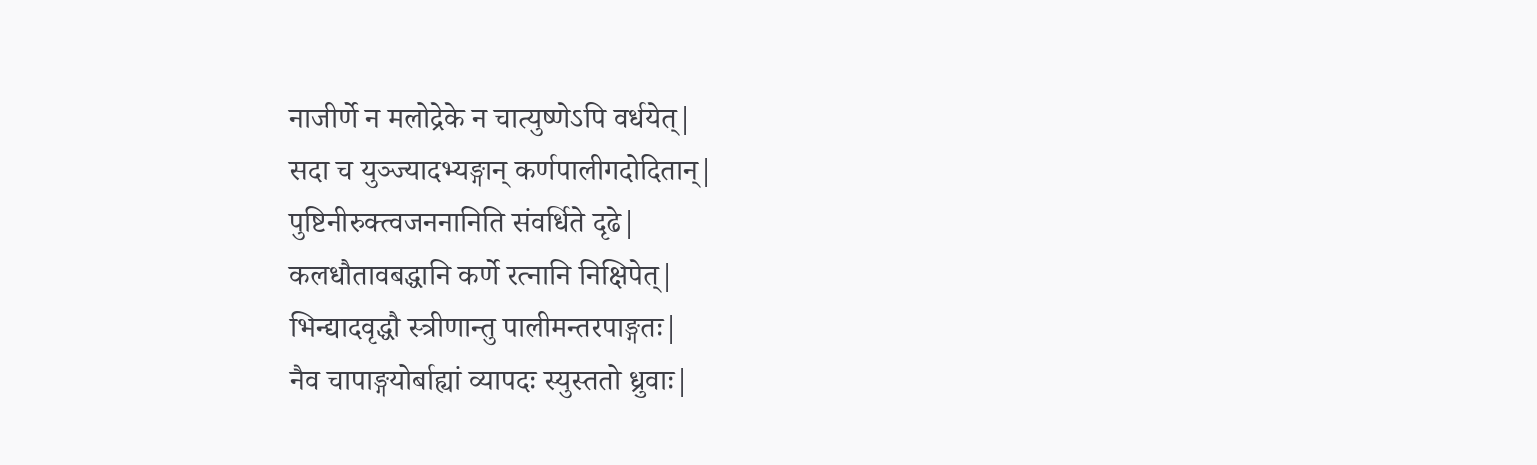नाजीर्णे न मलोद्रेके न चात्युष्णेऽपि वर्धयेत्|
सदा च युञ्ज्यादभ्यङ्गान् कर्णपालीगदोदितान्|
पुष्टिनीरुक्त्वजननानिति संवर्धिते दृढे|
कलधौतावबद्धानि कर्णे रत्नानि निक्षिपेत्|
भिन्द्यादवृद्धौ स्त्रीणान्तु पालीमन्तरपाङ्गतः|
नैव चापाङ्गयोर्बाह्यां व्यापदः स्युस्ततो ध्रुवाः|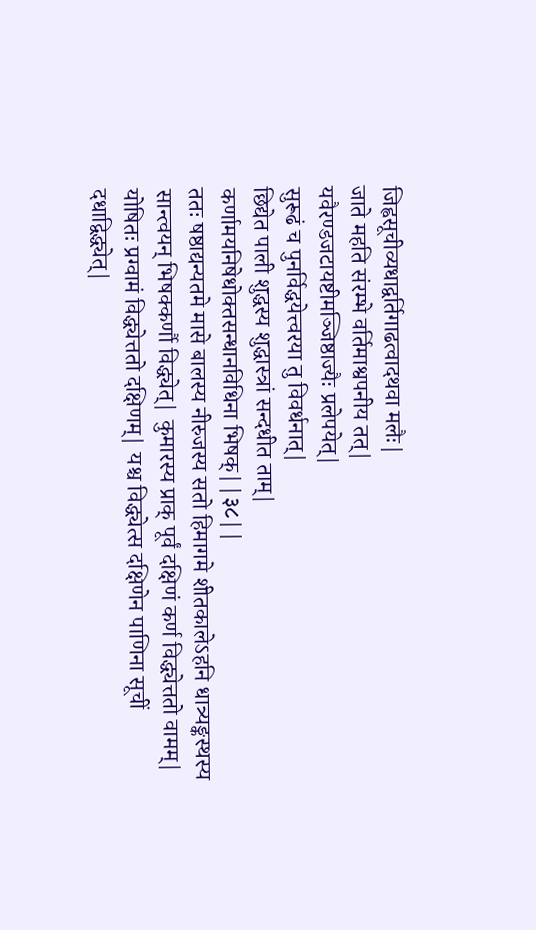जिह्वसूचीव्यधाद्वर्तिगाढत्वादथवा मलैः|
जाते महति संरम्भे वर्तिमाश्वपनीय तत्|
यवैरण्डजटायष्टीमञ्जिष्ठाज्यैः प्रलेपयेत्|
सुरूढं च पुनर्विद्धयेत्त्वरया तु विवर्धनात्|
छिद्येत पाली शुद्धस्य शुद्धास्त्रां सन्दधीत ताम्|
कर्णामयनिषेधोक्तसन्धानविधिना भिषक्||३८||
ततः षष्ठाद्यन्यतमे मासे बालस्य नीरुजस्य सतो हिमागमे शीतकालेऽहनि धात्र्यङ्कस्थस्य सान्त्वयन् भिषक्कर्णौ विद्ध्येत्| कुमारस्य प्राक् पूर्वं दक्षिणं कर्ण विद्ध्येत्ततो वामम्| योषितः प्रग्वामं विद्ध्येत्ततो दक्षिणम्| यश्च विद्ध्येत्स दक्षिणेन पाणिना सूचीं दधाद्विद्ध्येत्|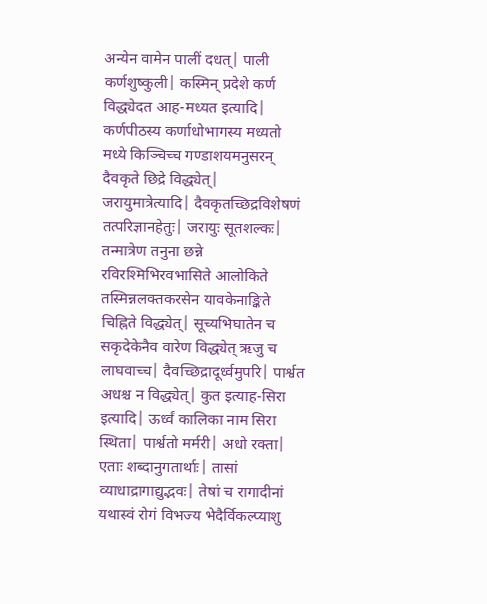अन्येन वामेन पालीं दधत्| पाली कर्णशुष्कुली| कस्मिन् प्रदेशे कर्ण विद्ध्येदत आह-मध्यत इत्यादि| कर्णपीठस्य कर्णाधोभागस्य मध्यतो मध्ये किञ्चिच्च गण्डाशयमनुसरन् दैवकृते छिद्रे विद्ध्येत्| जरायुमात्रेत्यादि| दैवकृतच्छिद्रविशेषणं तत्परिज्ञानहेतुः| जरायुः सूतशल्कः| तन्मात्रेण तनुना छन्ने रविरश्मिभिरवभासिते आलोकिते तस्मिन्नलक्तकरसेन यावकेनाङ्किते चिह्निते विद्ध्येत्| सूच्यभिघातेन च सकृदेकेनैव वारेण विद्ध्येत् ऋजु च लाघवाच्च| दैवच्छिद्रादूर्ध्वमुपरि| पार्श्वत अधश्च न विद्ध्येत्| कुत इत्याह-सिरा इत्यादि| ऊर्ध्वं कालिका नाम सिरा स्थिता| पार्श्वतो मर्मरी| अधो रक्ता| एताः शब्दानुगतार्थाः| तासां व्याधाद्रागाद्युद्भवः| तेषां च रागादीनां यथास्वं रोगं विभज्य भेदैर्विकल्प्याशु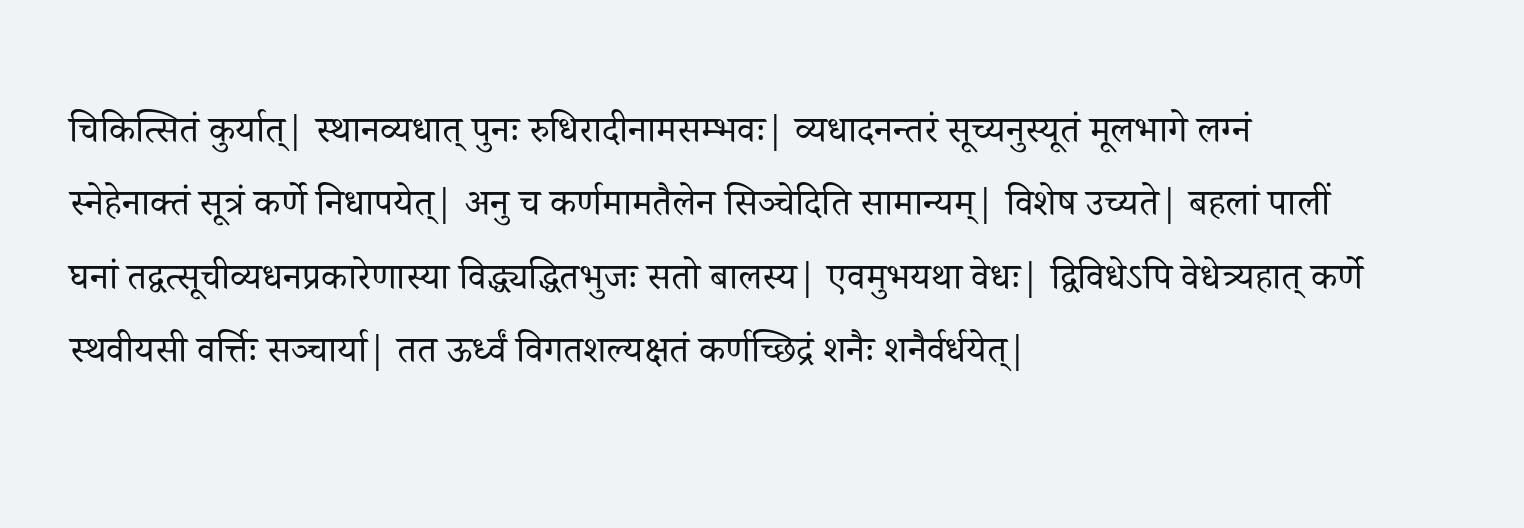चिकित्सितं कुर्यात्| स्थानव्यधात् पुनः रुधिरादीनामसम्भवः| व्यधादनन्तरं सूच्यनुस्यूतं मूलभागे लग्नं स्नेहेनाक्तं सूत्रं कर्णे निधापयेत्| अनु च कर्णमामतैलेन सिञ्चेदिति सामान्यम्| विशेष उच्यते| बहलां पालीं घनां तद्वत्सूचीव्यधनप्रकारेणास्या विद्ध्यद्धितभुजः सतो बालस्य| एवमुभयथा वेधः| द्विविधेऽपि वेधेत्र्यहात् कर्णे स्थवीयसी वर्त्तिः सञ्चार्या| तत ऊर्ध्वं विगतशल्यक्षतं कर्णच्छिद्रं शनैः शनैर्वर्धयेत्|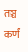तञ्च कर्णं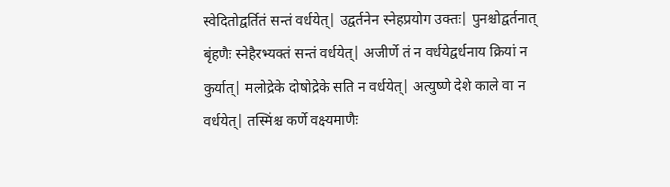स्वेदितोद्वर्तितं सन्तं वर्धयेत्| उद्वर्तनेन स्नेहप्रयोग उक्तः| पुनश्चोद्वर्तनात् बृंहणैः स्नेहैरभ्यक्तं सन्तं वर्धयेत्| अजीर्णे तं न वर्धयेद्वर्धनाय क्रियां न कुर्यात्| मलोद्रेके दोषोद्रेके सति न वर्धयेत्| अत्युष्णे देशे काले वा न वर्धयेत्| तस्मिंश्च कर्णे वक्ष्यमाणैः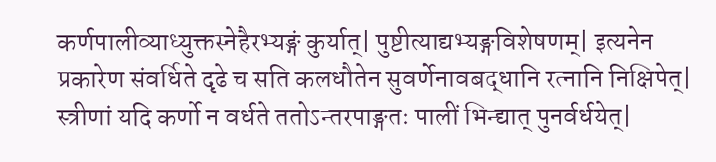कर्णपालीव्याध्युक्तस्नेहैरभ्यङ्गं कुर्यात्| पुष्टीत्याद्यभ्यङ्गविशेषणम्| इत्यनेन प्रकारेण संवर्धिते दृढे च सति कलधौतेन सुवर्णेनावबद्धानि रत्नानि निक्षिपेत्| स्त्रीणां यदि कर्णो न वर्धते ततोऽन्तरपाङ्गतः पालीं भिन्द्यात् पुनर्वर्धयेत्|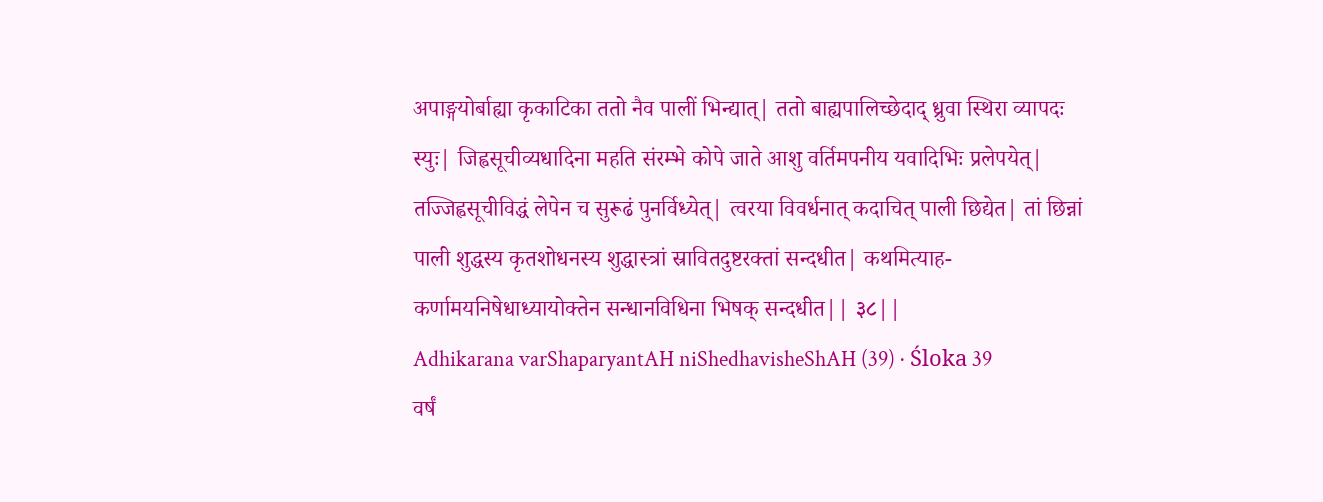अपाङ्गयोर्बाह्या कृकाटिका ततो नैव पालीं भिन्द्यात्| ततो बाह्यपालिच्छेदाद् ध्रुवा स्थिरा व्यापदः स्युः| जिह्वसूचीव्यधादिना महति संरम्भे कोपे जाते आशु वर्तिमपनीय यवादिभिः प्रलेपयेत्| तज्जिह्वसूचीविद्धं लेपेन च सुरूढं पुनर्विध्येत्| त्वरया विवर्धनात् कदाचित् पाली छिद्येत| तां छिन्नां पाली शुद्धस्य कृतशोधनस्य शुद्धास्त्रां स्रावितदुष्टरक्तां सन्दधीत| कथमित्याह-कर्णामयनिषेधाध्यायोक्तेन सन्धानविधिना भिषक् सन्दधीत|| ३८||
Adhikarana varShaparyantAH niShedhavisheShAH (39) · Śloka 39
वर्षं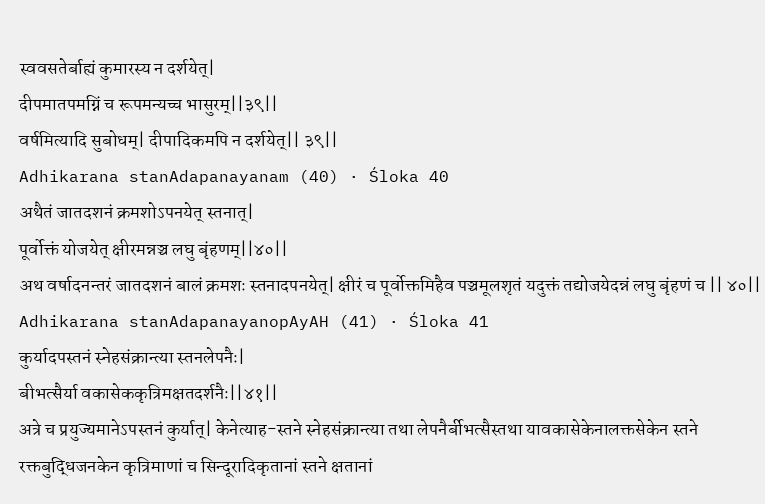स्ववसतेर्बाह्यं कुमारस्य न दर्शयेत्|
दीपमातपमग्निं च रूपमन्यच्च भासुरम्||३९||
वर्षमित्यादि सुबोधम्| दीपादिकमपि न दर्शयेत्|| ३९||
Adhikarana stanAdapanayanam (40) · Śloka 40
अथैतं जातदशनं क्रमशोऽपनयेत् स्तनात्|
पूर्वोक्तं योजयेत् क्षीरमन्नञ्च लघु बृंहणम्||४०||
अथ वर्षादनन्तरं जातदशनं बालं क्रमशः स्तनादपनयेत्| क्षीरं च पूर्वोक्तमिहैव पञ्चमूलशृतं यदुक्तं तद्योजयेदन्नं लघु बृंहणं च || ४०||
Adhikarana stanAdapanayanopAyAH (41) · Śloka 41
कुर्यादपस्तनं स्नेहसंक्रान्त्या स्तनलेपनैः|
बीभत्सैर्या वकासेककृत्रिमक्षतदर्शनैः||४१||
अत्रे च प्रयुज्यमानेऽपस्तनं कुर्यात्| केनेत्याह-स्तने स्नेहसंक्रान्त्या तथा लेपनैर्बीभत्सैस्तथा यावकासेकेनालक्तसेकेन स्तने रक्तबुद्धिजनकेन कृत्रिमाणां च सिन्दूरादिकृतानां स्तने क्षतानां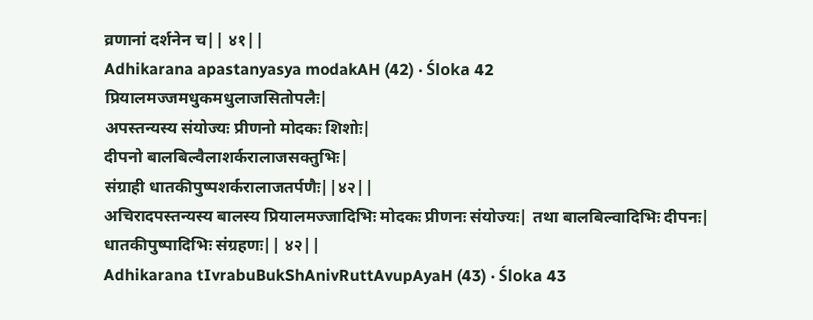व्रणानां दर्शनेन च|| ४१||
Adhikarana apastanyasya modakAH (42) · Śloka 42
प्रियालमज्जमधुकमधुलाजसितोपलैः|
अपस्तन्यस्य संयोज्यः प्रीणनो मोदकः शिशोः|
दीपनो बालबिल्वैलाशर्करालाजसक्तुभिः|
संग्राही धातकीपुष्पशर्करालाजतर्पणैः||४२||
अचिरादपस्तन्यस्य बालस्य प्रियालमज्जादिभिः मोदकः प्रीणनः संयोज्यः| तथा बालबिल्वादिभिः दीपनः| धातकीपुष्पादिभिः संग्रहणः|| ४२||
Adhikarana tIvrabuBukShAnivRuttAvupAyaH (43) · Śloka 43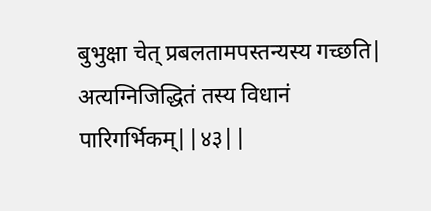बुभुक्षा चेत् प्रबलतामपस्तन्यस्य गच्छति|
अत्यग्निजिद्धितं तस्य विधानं पारिगर्भिकम्||४३||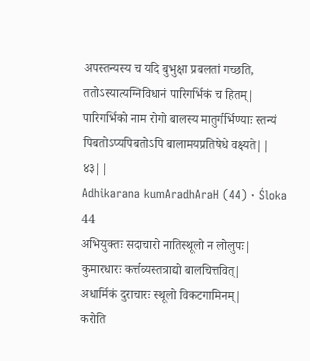अपस्तन्यस्य च यदि बुभुक्षा प्रबलतां गच्छति, ततोऽस्यात्यग्निविधानं पारिगर्भिकं च हितम्| पारिगर्भिको नाम रोगो बालस्य मातुर्गर्भिण्याः स्तन्यं पिबतोऽप्यपिबतोऽपि बालामयप्रतिषेधे वक्ष्यते|| ४३||
Adhikarana kumAradhAraH (44) · Śloka 44
अभियुक्तः सदाचारो नातिस्थूलो न लोलुपः|
कुमारधारः कर्त्तव्यस्तत्राद्यो बालचित्तवित्|
अधार्मिकं दुराचारः स्थूलो विकटगामिनम्|
करोति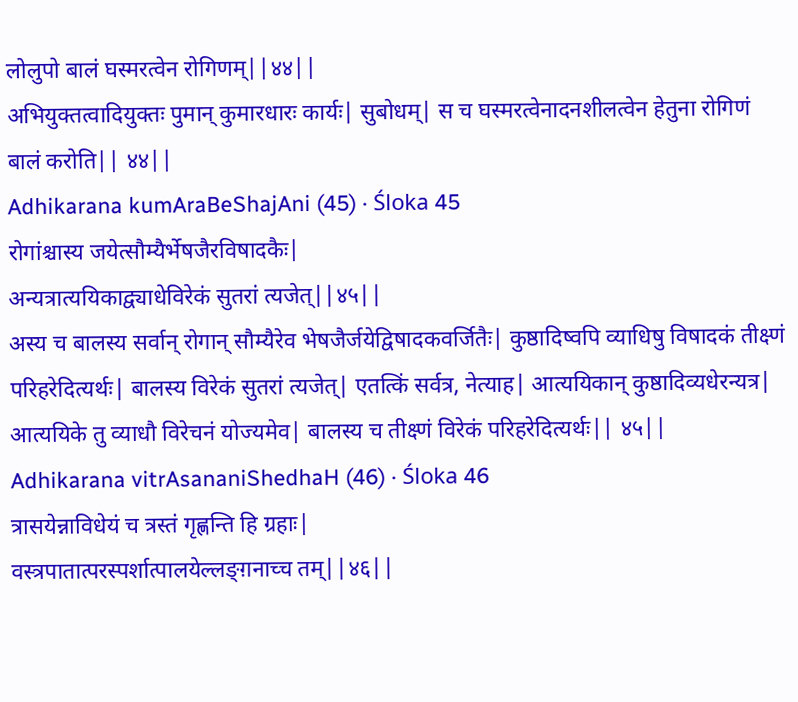लोलुपो बालं घस्मरत्वेन रोगिणम्||४४||
अभियुक्तत्वादियुक्तः पुमान् कुमारधारः कार्यः| सुबोधम्| स च घस्मरत्वेनादनशीलत्वेन हेतुना रोगिणं बालं करोति|| ४४||
Adhikarana kumAraBeShajAni (45) · Śloka 45
रोगांश्चास्य जयेत्सौम्यैर्भेषजैरविषादकैः|
अन्यत्रात्ययिकाद्व्याधेविरेकं सुतरां त्यजेत्||४५||
अस्य च बालस्य सर्वान् रोगान् सौम्यैरेव भेषजैर्जयेद्विषादकवर्जितैः| कुष्ठादिष्वपि व्याधिषु विषादकं तीक्ष्णं परिहरेदित्यर्थः| बालस्य विरेकं सुतरां त्यजेत्| एतत्किं सर्वत्र, नेत्याह| आत्ययिकान् कुष्ठादिव्यधेरन्यत्र| आत्ययिके तु व्याधौ विरेचनं योज्यमेव| बालस्य च तीक्ष्णं विरेकं परिहरेदित्यर्थः|| ४५||
Adhikarana vitrAsananiShedhaH (46) · Śloka 46
त्रासयेन्नाविधेयं च त्रस्तं गृह्णन्ति हि ग्रहाः|
वस्त्रपातात्परस्पर्शात्पालयेल्लङ्ग़नाच्च तम्||४६||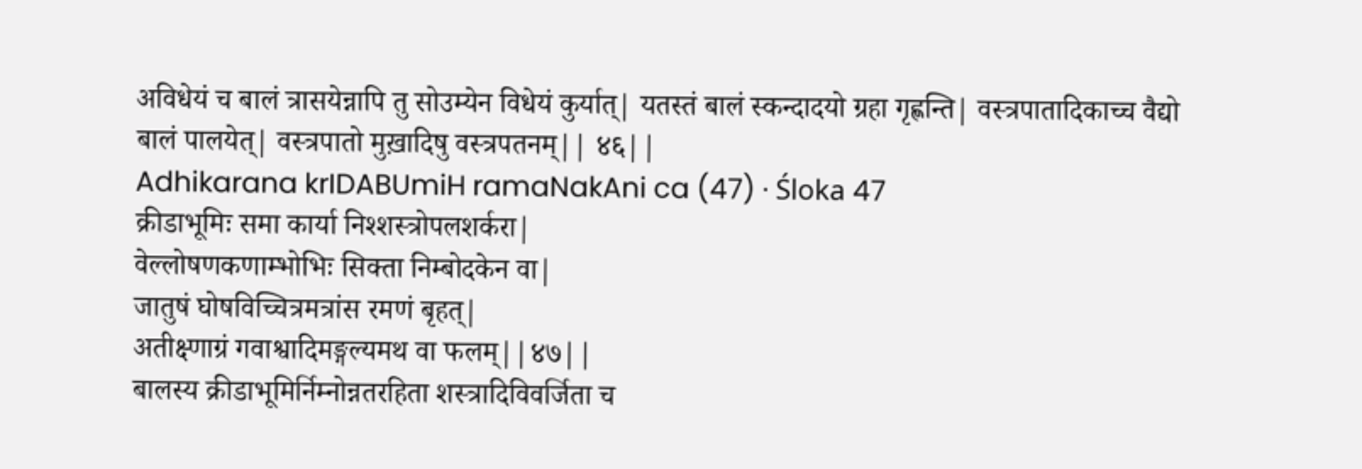अविधेयं च बालं त्रासयेन्नापि तु सोउम्येन विधेयं कुर्यात्| यतस्तं बालं स्कन्दादयो ग्रहा गृह्णन्ति| वस्त्रपातादिकाच्च वैद्यो बालं पालयेत्| वस्त्रपातो मुख़ादिषु वस्त्रपतनम्|| ४६||
Adhikarana krIDABUmiH ramaNakAni ca (47) · Śloka 47
क्रीडाभूमिः समा कार्या निश्शस्त्रोपलशर्करा|
वेल्लोषणकणाम्भोभिः सिक्ता निम्बोदकेन वा|
जातुषं घोषविच्चित्रमत्रांस रमणं बृहत्|
अतीक्ष्णाग्रं गवाश्वादिमङ्गल्यमथ वा फलम्||४७||
बालस्य क्रीडाभूमिर्निम्नोन्नतरहिता शस्त्रादिविवर्जिता च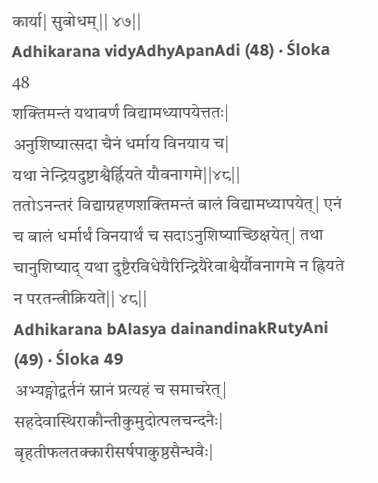कार्या| सुबोधम्|| ४७||
Adhikarana vidyAdhyApanAdi (48) · Śloka 48
शक्तिमन्तं यथावर्णं विद्यामध्यापयेत्ततः|
अनुशिष्यात्सदा चैनं धर्माय विनयाय च|
यथा नेन्द्रियदुष्टाश्वैर्ह्नियते यौवनागमे||४८||
ततोऽनन्तरं विद्याग्रहणशक्तिमन्तं बालं विद्यामध्यापयेत्| एनं च बालं धर्मार्थं विनयार्थं च सदाऽनुशिष्याच्छिक्षयेत्| तथा चानुशिष्याद् यथा दुष्टैरविधेयैरिन्द्रियैरेवाश्वैर्यौवनागमे न ह्रियते न परतन्त्रीक्रियते|| ४८||
Adhikarana bAlasya dainandinakRutyAni (49) · Śloka 49
अभ्यङ्गोद्वर्तनं स्नानं प्रत्यहं च समाचरेत्|
सहदेवास्थिराकौन्तीकुमुदोत्पलचन्दनैः|
बृहतीफलतक्कारीसर्षपाकुष्ठसैन्धवैः|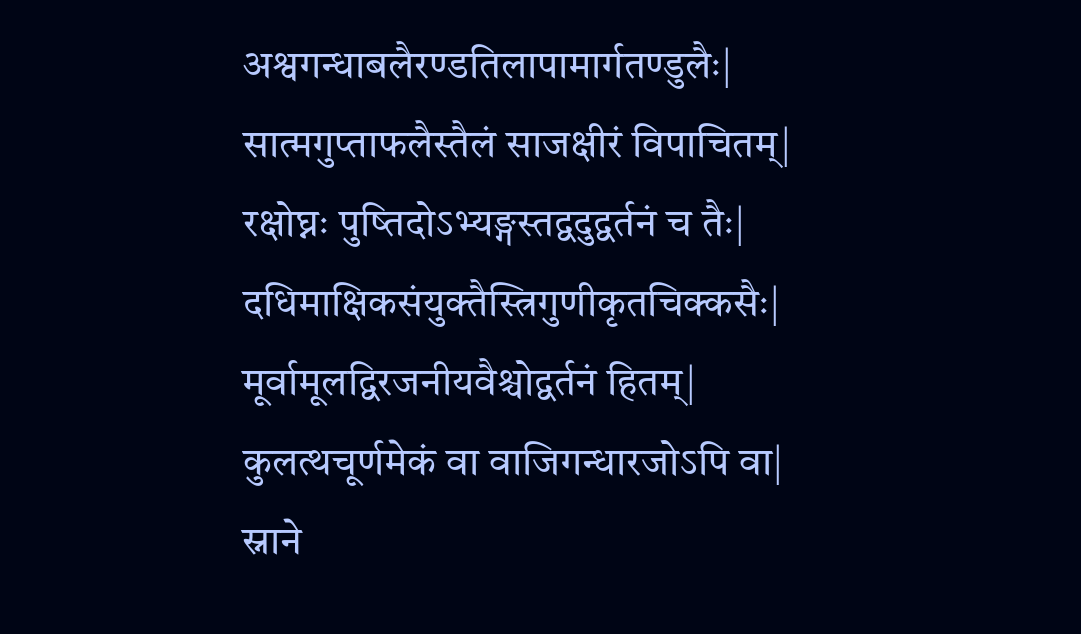अश्वगन्धाबलैरण्डतिलापामार्गतण्डुलैः|
सात्मगुप्ताफलैस्तैलं साजक्षीरं विपाचितम्|
रक्षोघ्नः पुष्तिदोऽभ्यङ्गस्तद्वदुद्वर्तनं च तैः|
दधिमाक्षिकसंयुक्तैस्त्रिगुणीकृतचिक्कसैः|
मूर्वामूलद्विरजनीयवैश्चोद्वर्तनं हितम्|
कुलत्थचूर्णमेकं वा वाजिगन्धारजोऽपि वा|
स्नाने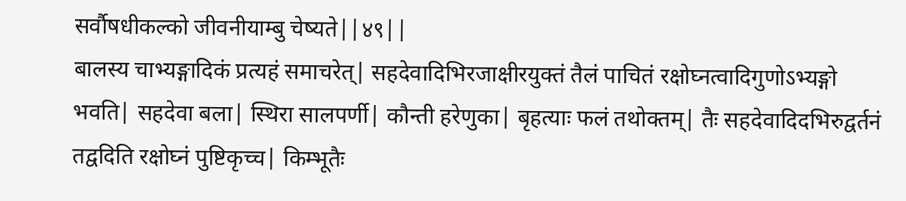सर्वौषधीकल्को जीवनीयाम्बु चेष्यते||४९||
बालस्य चाभ्यङ्गादिकं प्रत्यहं समाचरेत्| सहदेवादिभिरजाक्षीरयुक्तं तैलं पाचितं रक्षोघ्नत्वादिगुणोऽभ्यङ्गो भवति| सहदेवा बला| स्थिरा सालपर्णी| कौन्ती हरेणुका| बृहत्याः फलं तथोक्तम्| तैः सहदेवादिदभिरुद्वर्तनं तद्वदिति रक्षोघ्नं पुष्टिकृच्च| किम्भूतैः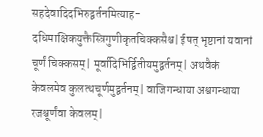सहदेवादिदभिरुद्वर्तनमित्याह-दधिमाक्षिकयुक्तैस्त्रिगुणीकृतचिक्कसैश्च| ईषत् भृष्टानां यवानां चूर्णं चिक्कसम्| मूर्वादिभिर्द्वितीयमुद्वर्तनम्| अथवैकं केवलमेव कुलत्थचूर्णमुद्वर्तनम्| वाजिगन्धाया अश्वगन्धाया रजश्चूर्णंवा केवलम्|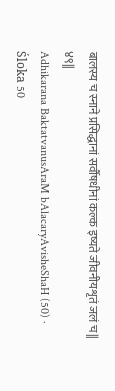बालस्य च स्नाने प्रसिद्धानां सर्वौषधीनां कल्क इष्यते जीवनीयशृतं जलं च|| ४९||
Adhikarana BaktatvanusAraM bAlacaryAvisheShaH (50) · Śloka 50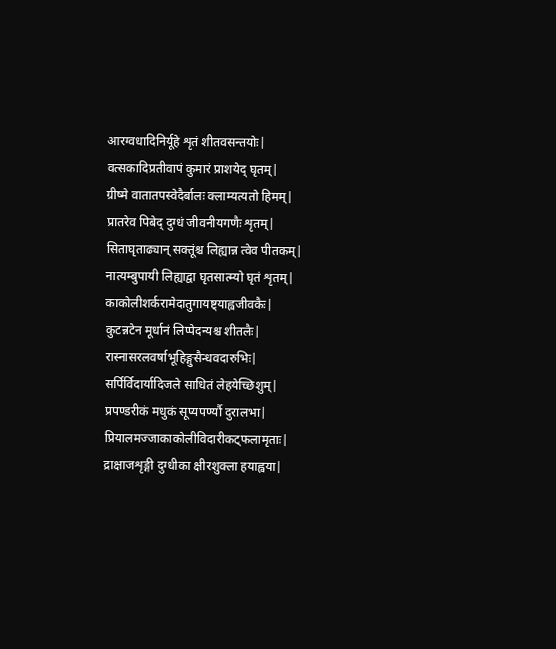आरग्वधादिनिर्यूहे शृतं शीतवसन्तयोः|
वत्सकादिप्रतीवापं कुमारं प्राशयेद् घृतम्|
ग्रीष्मे वातातपस्वेदैर्बालः क्लाम्यत्यतो हिमम्|
प्रातरेव पिबेद् दुग्धं जीवनीयगणैः शृतम्|
सिताघृताढ्यान् सक्तूंश्च लिह्यान्न त्वेव पीतकम्|
नात्यम्बुपायी लिह्याद्वा घृतसात्म्यो घृतं शृतम्|
काकोलीशर्करामेदातुगायष्ट्याह्वजीवकैः|
कुटन्नटेन मूर्धानं लिप्पेदन्यश्च शीतलैः|
रास्नासरलवर्षाभूहिङ्गुसैन्धवदारुभिः|
सर्पिर्विदार्यादिजले साधितं लेहयेच्छिशुम्|
प्रपण्डरीकं मधुकं सूप्यपर्ण्यौ दुरालभा|
प्रियालमज्जाकाकोलीविदारीकट्फलामृताः|
द्राक्षाजशृङ्गी दुग्धीका क्षीरशुक्ला हयाह्वया|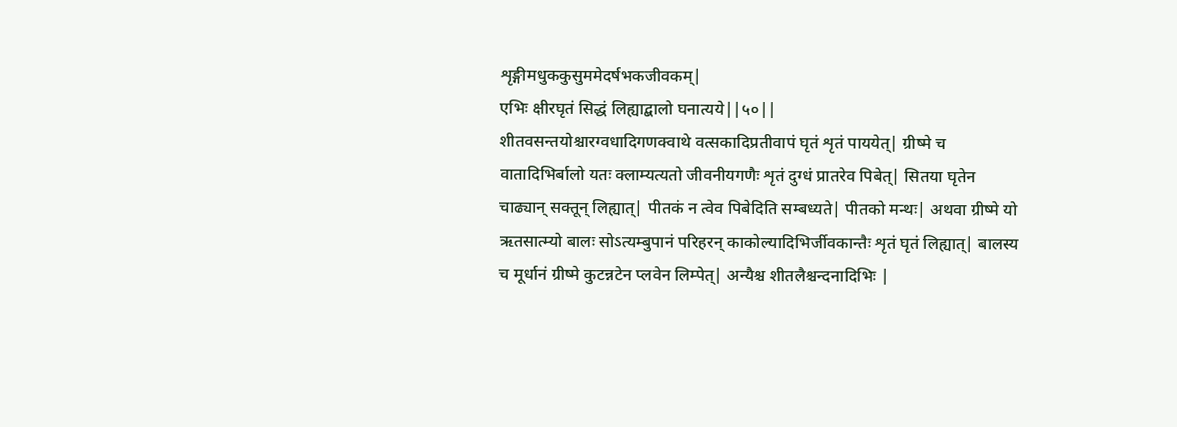शृङ्गीमधुककुसुममेदर्षभकजीवकम्|
एभिः क्षीरघृतं सिद्धं लिह्याद्बालो घनात्यये||५०||
शीतवसन्तयोश्चारग्वधादिगणक्वाथे वत्सकादिप्रतीवापं घृतं शृतं पाययेत्| ग्रीष्मे च वातादिभिर्बालो यतः क्लाम्यत्यतो जीवनीयगणैः शृतं दुग्धं प्रातरेव पिबेत्| सितया घृतेन चाढ्यान् सक्तून् लिह्यात्| पीतकं न त्वेव पिबेदिति सम्बध्यते| पीतको मन्थः| अथवा ग्रीष्मे यो ऋतसात्म्यो बालः सोऽत्यम्बुपानं परिहरन् काकोल्यादिभिर्जीवकान्तैः शृतं घृतं लिह्यात्| बालस्य च मूर्धानं ग्रीष्मे कुटन्नटेन प्लवेन लिम्पेत्| अन्यैश्च शीतलैश्चन्दनादिभिः |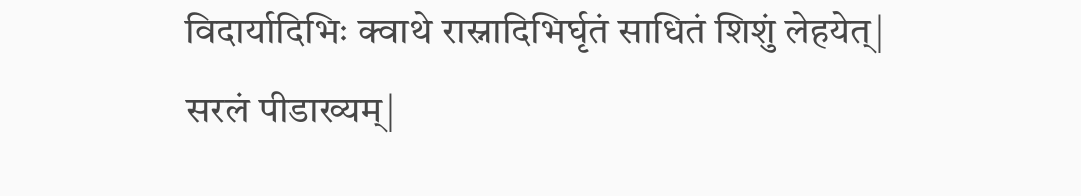विदार्यादिभिः क्वाथे रास्नादिभिर्घृतं साधितं शिशुं लेहयेत्| सरलं पीडाख्यम्|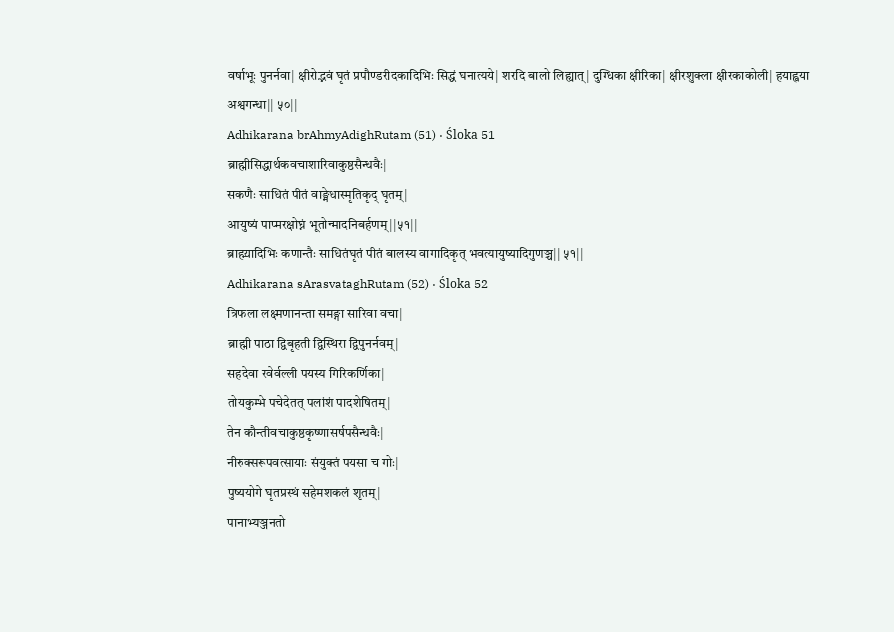वर्षाभूः पुनर्नवा| क्षीरोद्भवं घृतं प्रपौण्डरीदकादिभिः सिद्धं घनात्यये| शरदि बालो लिह्यात्| दुग्धिका क्षीरिका| क्षीरशुक्ला क्षीरकाकोली| हयाह्वया अश्वगन्धा|| ५०||
Adhikarana brAhmyAdighRutam (51) · Śloka 51
ब्राह्मीसिद्धार्थकवचाशारिवाकुष्ठसैन्धवैः|
सकणैः साधितं पीतं वाङ्मेधास्मृतिकृद् घृतम्|
आयुष्यं पाप्मरक्षोघ्नं भूतोन्मादनिबर्हणम्||५१||
ब्राह्म्यादिभिः कणान्तैः साधितंघृतं पीतं बालस्य वागादिकृत् भवत्यायुष्यादिगुणञ्च|| ५१||
Adhikarana sArasvataghRutam (52) · Śloka 52
त्रिफला लक्ष्मणानन्ता समङ्गा सारिवा वचा|
ब्राह्मी पाठा द्विबृहती द्विस्थिरा द्विपुनर्नवम्|
सहदेवा रवेर्वल्ली पयस्य गिरिकर्णिका|
तोयकुम्भे पचेदेतत् पलांशं पादशेषितम्|
तेन कौन्तीवचाकुष्ठकृष्णासर्षपसैन्धवैः|
नीरुक्सरूपवत्सायाः संयुक्तं पयसा च गोः|
पुष्ययोगे घृतप्रस्थं सहेमशकलं शृतम्|
पानाभ्यञ्जनतो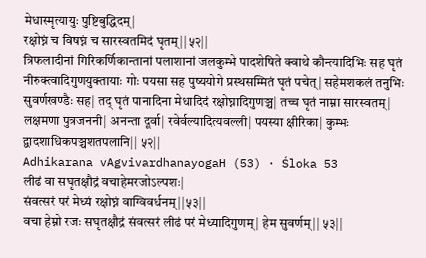मेधास्मृत्यायुः पुष्टिबुद्धिदम्|
रक्षोघ्नं च विषघ्नं च सारस्वतमिदं घृतम्||५२||
त्रिफलादीनां गिरिकर्णिकान्तानां पलाशानां जलकुम्भे पादशेषिते क्वाथे कौन्त्यादिभिः सह घृतं नीरुक्त्वादिगुणयुक्तायाः गोः पयसा सह पुष्ययोगे प्रस्थसम्मितं घृतं पचेत्| सहेमशकलं तनुभिः सुवर्णखण्डैः सह| तद् घृतं पानादिना मेधादिदं रक्षोघ्नादिगुणञ्च| तच्च घृतं नाम्ना सारस्वतम्| लक्षमणा पुत्रजननी| अनन्ता दूर्वा| रवेर्वल्यादित्यवल्ली| पयस्या क्षीरिका| कुम्भः द्वादशाधिकपञ्चशतपलानि|| ५२||
Adhikarana vAgvivardhanayogaH (53) · Śloka 53
लीढं वा सघृतक्षौद्रं वचाहेमरजोऽल्पशः|
संवत्सरं परं मेध्यं रक्षोघ्नं वाग्विवर्धनम्||५३||
वचा हेम्नो रजः सघृतक्षौद्रं संवत्सरं लीढं परं मेध्यादिगुणम्| हेम सुवर्णम्|| ५३||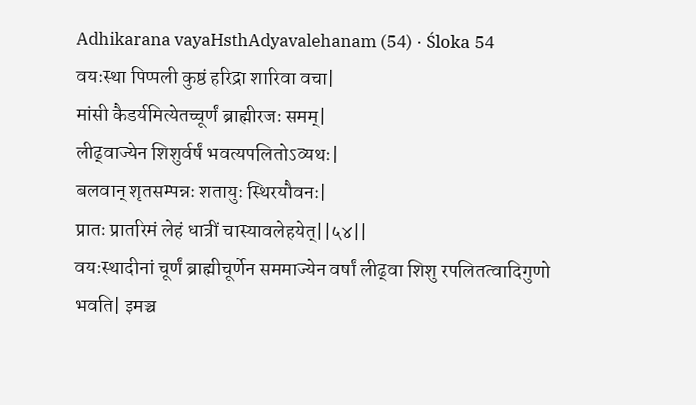Adhikarana vayaHsthAdyavalehanam (54) · Śloka 54
वयःस्था पिप्पली कुष्ठं हरिद्रा शारिवा वचा|
मांसी कैडर्यमित्येतच्चूर्णं ब्राह्मीरजः समम्|
लीढ्वाज्येन शिशुर्वर्षं भवत्यपलितोऽव्यथः|
बलवान् शृतसम्पन्नः शतायुः स्थिरयौवनः|
प्रातः प्रातरिमं लेहं धात्रीं चास्यावलेहयेत्||५४||
वयःस्थादीनां चूर्णं ब्राह्मीचूर्णेन सममाज्येन वर्षां लीढ्वा शिशु रपलितत्वादिगुणो भवति| इमञ्च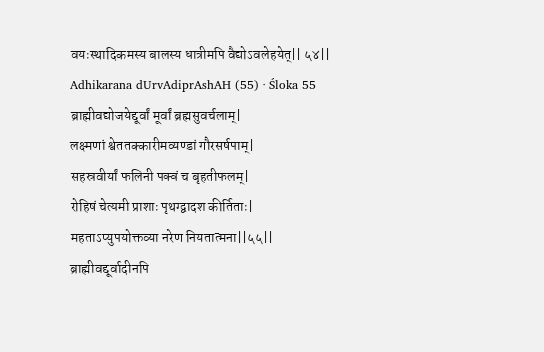वयःस्थादिकमस्य बालस्य धात्रीमपि वैद्योऽवलेहयेत्|| ५४||
Adhikarana dUrvAdiprAshAH (55) · Śloka 55
ब्राह्मीवद्योजयेद्दूर्वां मूर्वां ब्रह्मसुवर्चलाम्|
लक्ष्मणां श्वेततक्कारीमव्यण्डां गौरसर्षपाम्|
सहस्रवीर्यां फलिनी पक्वं च बृहतीफलम्|
रोहिषं चेत्यमी प्राशाः पृथग्द्वादश कीर्तिताः|
महताऽप्युपयोक्तव्या नरेण नियतात्मना||५५||
ब्राह्मीवद्दूर्वादीनपि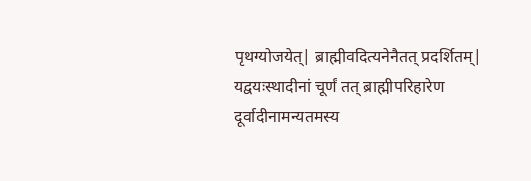पृथग्योजयेत्| ब्राह्मीवदित्यनेनैतत् प्रदर्शितम्| यद्वयःस्थादीनां चूर्णं तत् ब्राह्मीपरिहारेण दूर्वादीनामन्यतमस्य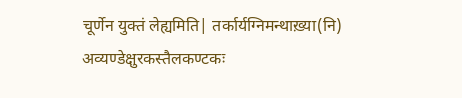चूर्णेन युक्तं लेह्यमिति| तर्कार्यग्निमन्थाख़्या(नि) अव्यण्डेक्षुरकस्तैलकण्टकः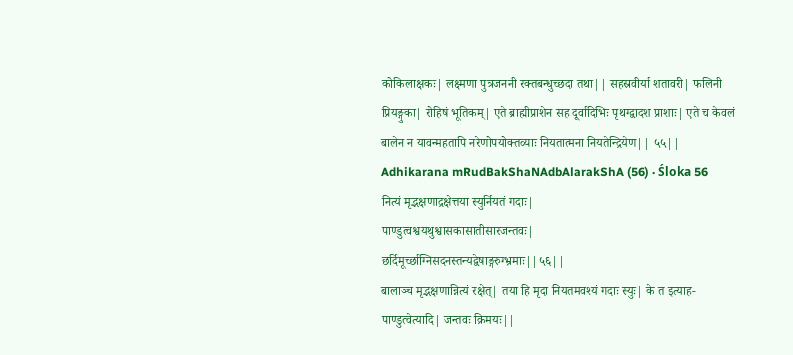कोकिलाक्षकः| लक्ष्मणा पुत्रजननी रक्तबन्धुच्छदा तथा|| सहस्रवीर्या शतावरी| फलिनी प्रियङ्गुका| रोहिषं भूतिकम्| एते ब्राह्मीप्राशेन सह दूर्वादिभिः पृथग्द्वादश प्राशाः| एते च केवलं बालेन न यावन्महतापि नरेणोपयोक्तव्याः नियतात्मना नियतेन्द्रियेण|| ५५||
Adhikarana mRudBakShaNAdbAlarakShA (56) · Śloka 56
नित्यं मृद्भक्षणाद्रक्षेत्तया स्युर्नियतं गदाः|
पाण्डुत्वश्वयथुश्वासकासातीसारजन्तवः|
छर्दिमूर्च्छाग्निसदनस्तन्यद्वेषाङ्गरुग्भ्रमाः||५६||
बालाञ्च मृद्भक्षणान्नित्यं रक्षेत्| तया हि मृदा नियतमवश्यं गदाः स्युः| के त इत्याह-पाण्डुत्वेत्यादि| जन्तवः क्रिमयः||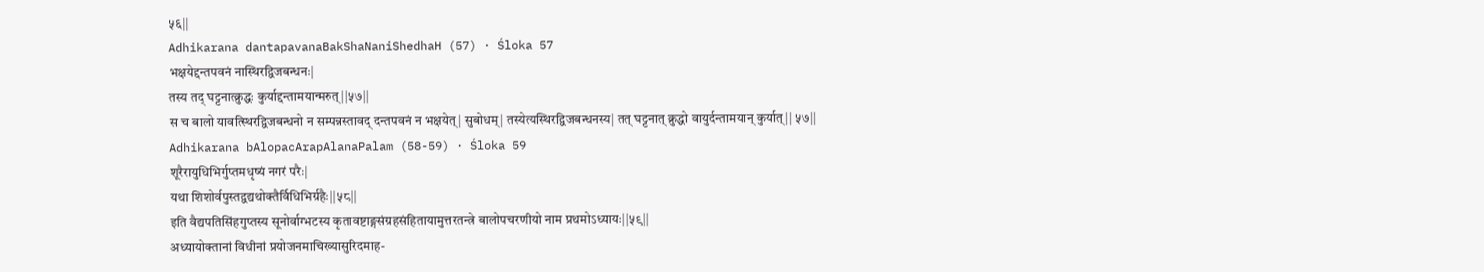५६||
Adhikarana dantapavanaBakShaNaniShedhaH (57) · Śloka 57
भक्षयेद्दन्तपवनं नास्थिरद्विजबन्धनः|
तस्य तद् घट्टनात्क्रुद्धः कुर्याद्दन्तामयान्मरुत्||५७||
स च बालो यावत्स्थिरद्विजबन्धनो न सम्पन्नस्तावद् दन्तपवनं न भक्षयेत्| सुबोधम्| तस्येत्यस्थिरद्विजबन्धनस्य| तत् घट्टनात् क्रुद्धो वायुर्दन्तामयान् कुर्यात्|| ५७||
Adhikarana bAlopacArapAlanaPalam (58-59) · Śloka 59
शूरैरायुधिभिर्गुप्तमधृष्यं नगरं परैः|
यथा शिशोर्वपुस्तद्वद्यथोक्तैर्विधिभिर्ग्रहैः||५८||
इति वैद्यपतिसिंहगुप्तस्य सूनोर्वाग्भटस्य कृतावष्टाङ्गसंग्रहसंहितायामुत्तरतन्त्रे बालोपचरणीयो नाम प्रथमोऽध्यायः||५९||
अध्यायोक्तानां विधीनां प्रयोजनमाचिख्यासुरिदमाह-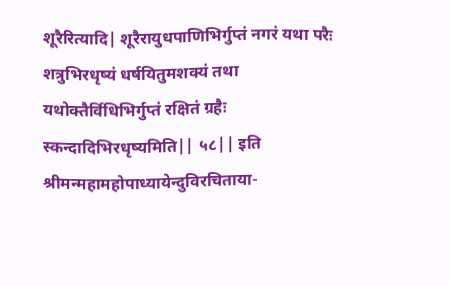शूरैरित्यादि| शूरैरायुधपाणिभिर्गुप्तं नगरं यथा परैः शत्रुभिरधृष्यं धर्षयितुमशक्यं तथा यथोक्तैर्विधिभिर्गुप्तं रक्षितं ग्रहैः स्कन्दादिभिरधृष्यमिति|| ५८|| इति श्रीमन्महामहोपाध्यायेन्दुविरचिताया-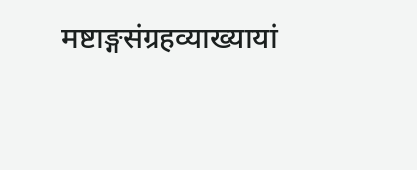मष्टाङ्गसंग्रहव्याख्यायां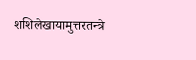शशिलेखायामुत्तरतन्त्रे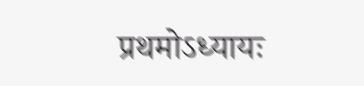प्रथमोऽध्यायः